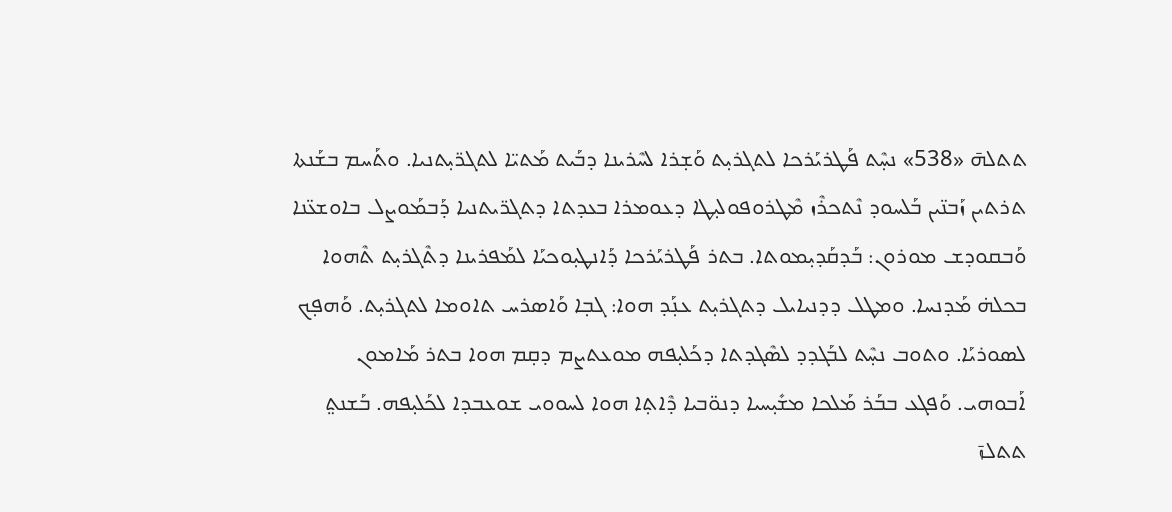ܬܬܠܗ̄ «538» ܢܚ̣ܶܬ ܦܰܛܪܝܰܪܟܐ ܠܬܓܪܝ̣ܬ ܘܰܫ̣ܪܐ ܠܚܶܪܝܢܐ ܕܒܰܝܬ ܡܰܬܝ̈ܐ ܠܬܓܪ̈ܝ̣ܬܢܝܐ. ܘܬܰܚܡ ܒܫܰܢܬܐ ܬܪܬܝܢ ܙܰܒܢ̈ܝܢ ܒܰܠܚܘܕ ܢܶܬܟܪܶܙ ܡܶܛܪܘܦܘܠܝ̣ܛܐ ܕܥܘܡܪܐ ܒܥܕܬܐ ܕܬܓܪ̈ܝܬܢܝܐ ܕܰܒܡܰܘܨܠ ܒܐܘܫܥ̈ܢܐ ܘܰܒܩܘܕܫ ܡܘܪܘܢ: ܒܰܕܩܰܕܝ̣ܡܘܬܐ. ܒܬܪ ܦܰܛܪܝܰܪܟܐ ܕܰܐܢܛܝ̣ܘܟܝܰܐ ܠܡܰܦܪܝܢܐ ܕܬܶܓܪܝ̣ܬ ܬܶܗܘܐ ܒܟܠܗ̇ ܡܰܕܢܚܐ. ܘܡܛܠ ܕܕܢܝܐܝܠ ܕܬܓܪܝ̣ܬ ܥܢ̣ܰܕ ܗܘܐ: ܓܒ̣ܐ ܘܰܐܣܪܚ ܬܐܘܡܐ ܠܬܓܪܝ̣ܬ. ܘܰܗܦ̣ܟ ܠܣܘܪܝܰܐ. ܘܬܘܒ ܢܚ̣ܶܬ ܠܒܰܓܕܕ ܠܣܶܓܕܬܐ ܕܟܰܠܝ̣ܦܗ ܡܘܥܬܨܡ ܕܩ̣ܡ ܗܘܐ ܒܬܪ ܡܰܐܡܘܢ ܐܰܒܘܗܝ. ܘܰܦܓܥ ܒܒܰܪ ܡܰܠܟܐ ܡܫܺܝ̣ܚܝܐ ܕܢܘ̈ܒܝܐ ܕܶܐܬ̣ܐ ܗܘܐ ܠܚܘܘܝ ܫܘܥܒܕܐ ܠܟܰܠܝ̣ܦܗ. ܒܰܫܢܬ݀ ܬܬܠܙ̄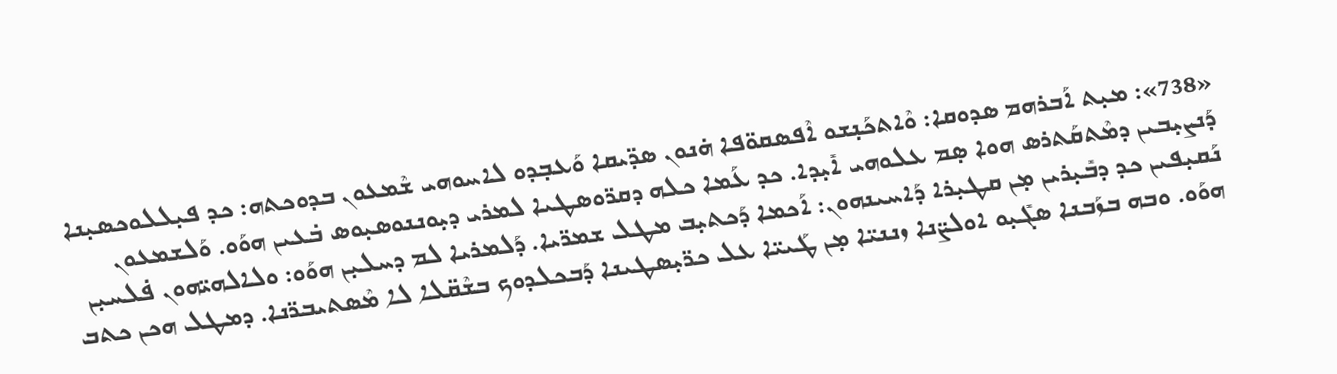«738»: ܡܝ̣ܬ ܐܰܒܪܗܡ ܣܕܘܩܐ: ܘܶܐܬܟܰܢ̣ܫܘ ܐܶܦܣܩܘ̈ܦܐ ܗ̇ܢܘܢ ܣܕ̈ܝܩܐ ܘܰܥܒ̣ܕܘ ܠܐܚܘܗܝ ܫܶܡܥܘܢ ܒܕܘܟܬܗ: ܟܕ ܦܝ̣ܠܠܘܟܣܝ̣ܢܐ ܕܰܢܨܝ̣ܒܝܢ ܕܡܶܬܩܰܬܪܣ ܗܘܐ ܣ̣ܡ ܥܠܘܗܝ ܐܺܝ̣ܕܐ. ܟܕ ܥܰܡܐ ܟܠܗ ܕܩܪ̈ܘܣܛܝܐ ܠܡܪܝ ܕܝ̣ܘܢܢܘܣܝ̣ܘܣ ܒ̇ܥܝܢ ܗܘܰܘ. ܘܰܠܫܡܥܘܢ ܢܰܩܝ̣ܦܝܢ ܟܕ ܕܒܺܝ̣ܪܝܢ ܡ̣ܢ ܩܛܝ̣ܪܐ ܕܰܐܚܝܢܗܘܢ: ܐܰܟܡܐ ܕܰܟܬܝ̣ܒ ܡܛܠ ܫܡܪ̈ܝܐ. ܕܰܠܡܪܝܐ ܠܡ ܕܚܠܝ̣ܢ ܗܘܰܘ: ܘܠܐܠܗܝ̈ܗܘܢ ܦ̇ܠܚܝ̣ܢ ܗܘܰܘ. ܘܒܗ ܒܙܰܒܢܐ ܣܓܺܝ̣ܘ ܐܘܠܨ̈ܢܐ ܙܢܢܝ̈ܐ ܡ̣ܢ ܛܰܝܝ̈ܐ ܥܠ ܟܪ̈ܝ̣ܣܛܝܢܐ ܕܰܒܟܠܕܘܟ ܒܫܶܩ̈ܠܐ ܠܐ ܡܶܣܬܝܒܪ̈ܢܐ. ܕܡܛܠ ܗܟܢ ܟܬܒ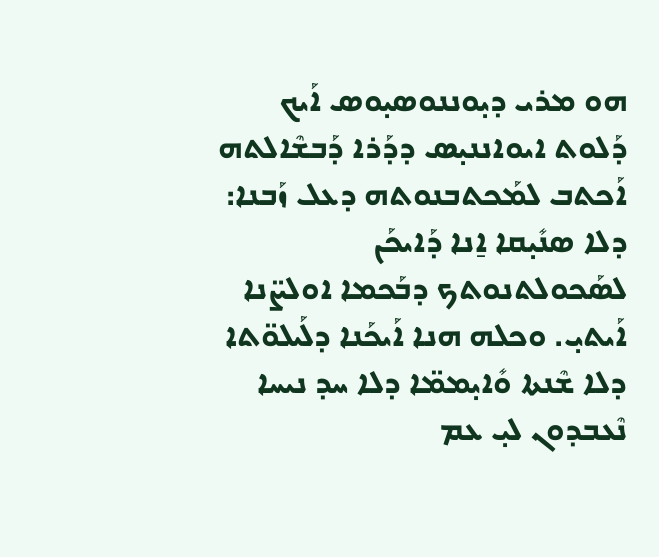ܗܘ ܡܪܝ ܕܝ̣ܘܢܢܘܣܝ̣ܘܣ ܐܰܝܟ ܕܰܠܘܬ ܐܝܘܐܢܢܝ̣ܣ ܕܕܰܪܐ ܕܰܒܫܶܐܠܬܗ ܐܰܟܬܒ ܠܡܰܟܬܒܢܘܬܗ ܕܥܠ ܙܰܒܢܐ: ܕܠܐ ܣܢܺܝ̣ܩܐ ܐ̱ܢܐ ܕܰܐܝܟܰܢ ܠܣܰܟܘܠܬܢܘܬܟ ܕܒܰܟܡܐ ܐܘܠܨ̈ܢܐ ܐܰܝܬܝ̣. ܘܟܠܗ ܗܢܐ ܐܰܝܟܰܢܐ ܕܠܰܝܠܘ̈ܬܐ ܕܠܐ ܫܶܢܬܐ ܘܺܐܝ̣ܡܡ̈ܐ ܕܠܐ ܚܕ ܢܝܚܐ ܢܶܥܒܕܘܢ ܠܝ̣ ܥܡ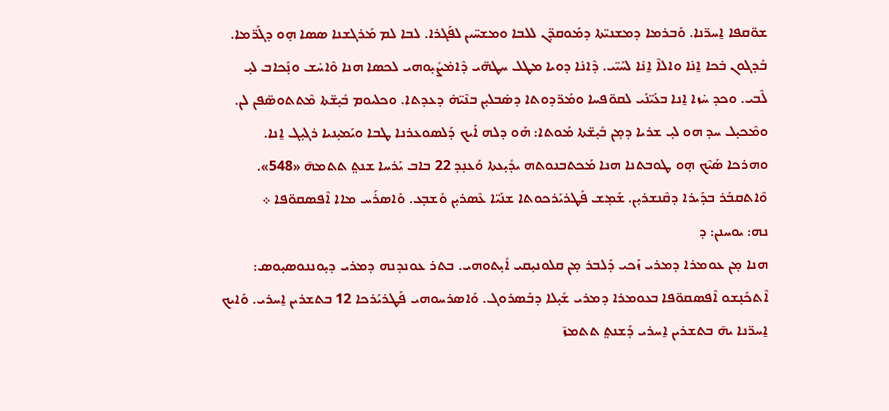ܫܘ̈ܩܦܐ ܐ̱ܚܪ̈ܢܐ. ܘܰܒܪܡܐ ܕܡܫܢܝ̈ܬܐ ܕܡܰܘܩܕ̈ܢ ܠܠܒܐ ܘܡܫܚ̈ܝܢ ܠܦܰܓܪܐ. ܠܒܐ ܠܡ ܡܰܪܓܫܢܐ ܣܣܐ ܗ̣ܘ ܕܓܰܪ̈ܡܐ. ܒܰܕܓܘܢ ܒ̇ܟܐ ܐ̱ܢ̇ܐ ܘܐܠܐܶ ܐ̱ܢ̇ܐ ܠܚܰܝ̈ܝ. ܕܶܐܢ̇ܐ ܕܘܝܐ ܡܛܠ ܚܛܗ̈ܝ ܕܶܐܡ̇ܨܺܝ̣ܘܗܝ ܠܟܣܐ ܗܢܐ ܘܶܐܚ̇ܫ ܘܢ̣ܰܟܐܒ ܠܝ̣ ܠܶܒܝ. ܘܟܕ ܚ̇ܙܐ ܐ̱ܢܐ ܒܥܰܝ̈ܢܰܝ ܠܩܘ̈ܦܚܐ ܘܡܰܪ̈ܕܘܬܐ ܕܣ̇ܒܠܝ̣ܢ ܒܢܶܝ̈ܗ̇ ܕܥܕܬܐ. ܘܟܠܝܘܡ ܒܺܝ̣ܫ̈ܬܐ ܡܶܬܬܘܣ̈ܦܢ ܠܢ. ܘܡܶܟܝ̣ܠ ܚܕ ܗܘ ܠܝ̣ ܫܪܝܐ ܕܡ̣ܢ ܒܺܝ̣ܫ̈ܬܐ ܡܰܘܬܐ: ܗܰܘ ܕܠܗ ܐܰܝܟ ܕܰܠܣܘܥܪܢܐ ܛܒܐ ܘܝܰܡܝ̣ܢܝܐ ܪܓܝ̣ܓ ܐ̱ܢܐ. ܘܗܪܟܐ ܣܰܝܶܟ ܗ̣ܘ ܛܘܒܬܢܐ ܗܢܐ ܡܰܟܬܒܢܘܬܗ ܝܕܺܝ̣ܥܬܐ ܘܰܥܢ̣ܕ 22 ܒܐܒ ܝܰܪܚܐ ܫܢܬ݀ ܬܬܡܗ̄ «548». ܘܶܐܬܩܒܰܪ ܒܕܰܝܪܐ ܕܩܶܢܫܪܝ̣ܢ. ܫܰܡ̣ܫ ܦܰܛܪܝܰܪܟܘܬܐ ܫܢܰܝ̈ܐ ܥܶܣܪܝ̣ܢ ܘܰܫܒ̣ܥ. ܘܰܐܣܪܰܚ ܡܐܐ ܐܶܦܣܩܘ̈ܦܐ ܀
ܢܗ: ܝܘܚܢܢ: ܕ
ܗܢܐ ܡ̣ܢ ܥܘܡܪܐ ܕܡܪܝ ܙܰܟܝ ܕܰܠܒܪ ܡ̣ܢ ܩܠܘܢܝ̣ܩܝ ܐܺܝ̣ܬܘܗܝ. ܒܬܪ ܥܘܢܕܢܗ ܕܡܪܝ ܕܝ̣ܘܢܢܘܣܝ̣ܘܣ: ܐܶܬܟܰܢ̣ܫܘ ܐܶܦܣܩܘ̈ܦܐ ܒܥܘܡܪܐ ܕܡܪܝ ܫܺܝ̣ܠܐ ܕܒܰܣܪܘܓ. ܘܰܐܣܪܚܘܗܝ ܦܰܛܪܝܰܪܟܐ 12 ܒܬܫܪܝܢ ܐ̱ܚܪܝ. ܘܰܐܝܟ ܐ̱ܚܪ̈ܢܐ ܝܗ̄ ܒܬܫܪܝܢ ܐ̱ܚܪܝ ܕܰܫܢܬ݀ ܬܬܡܙ̄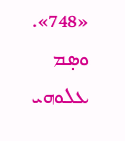«748». ܘܣ̣ܡ ܥܠܘܗܝ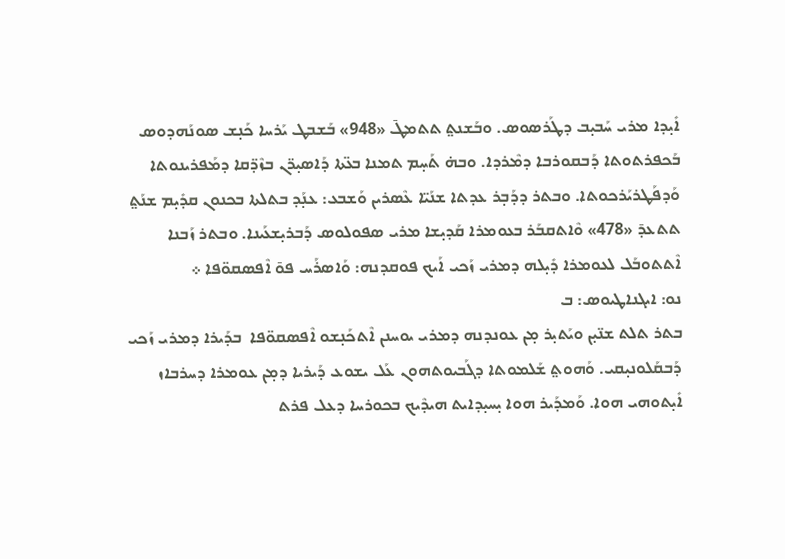ܐܺܝ̣ܕܐ ܡܪܝ ܚܰܒܝ̣ܒ ܕܛܰܪܣܘܣ. ܘܒܰܫܢܬ݀ ܬܬܡܛ̄ «948» ܒܰܫܒܛ ܝܰܪܚܐ ܟܰܢ̣ܫ ܣܘܢܰܗܕܘܣ ܒܰܟܦܪܬܘܬܐ ܕܰܒܩܘܪܒܐ ܕܡܶܪܕܐ. ܘܒܗ̇ ܬܰܚ̣ܡ ܬܡܢܐ ܒܥ̈ܬܐ ܕܰܐܣܝ̣ܪ̈ܢ ܒܙܶܕ̈ܩܐ ܕܡܰܦܪܝܢܘܬܐ ܘܰܕܦܰܛܪܝܰܪܟܘܬܐ. ܘܒܬܪ ܕܕܰܒ̣ܪ ܥܕܬܐ ܫܢܰܝ̈ܐ ܥܶܣܪܝܢ ܘܰܫܒܥ: ܥܢ̣ܰܕ ܒܬܠܬܐ ܒܟܢܘܢ ܩܕܺܝ̣ܡ ܫܢܰܬ݀ ܬܬܥܕ̄ «478» ܘܶܐܬܩܒܰܪ ܒܥܘܡܪܐ ܩܰܕܝ̣ܫܐ ܡܪܝ ܣܦܘܠܘܣ ܕܰܒܪܝ̣ܫܥܰܝܢܐ. ܘܒܬܪ ܙܰܒܢܐ ܐܶܬܬܘܒܰܠ ܠܥܘܡܪܐ ܕܺܝ̣ܠܗ ܕܡܪܝ ܙܰܟܝ ܐܰܝܟ ܦܘܩܕܢܗ: ܘܰܐܣܪܰܚ ܦܘ̄ ܐܶܦܣܩܘ̈ܦܐ ܀
ܢܘ: ܐܝܓܢܐܛܝܘܣ: ܒ
ܒܬܪ ܬܠܬ ܫܢ̈ܝ̣ܢ ܘܝܰܬܝ̣ܪ ܡ̣ܢ ܥܘܢܕܢܗ ܕܡܪܝ ܝܘܚܢܢ ܐܶܬܟܰܢ̣ܫܘ ܐܶܦܣܩܘ̈ܦܐ  ܒܕܰܝܪܐ ܕܡܪܝ ܙܰܟܝ ܕܰܒܩܰܠܘܢܝ̣ܩܝ. ܘܰܗܘܬ݀ ܫܰܠܡܘܬܐ ܕܓܰܒܝܘܬܗܘܢ ܥܰܠ ܝܫܘܥ ܕܰܝܪܝܐ ܕܡ̣ܢ ܥܘܡܪܐ ܕܚܪܒܐܙ ܐܺܝ̣ܬܘܗܝ ܗܘܐ. ܘܰܡܕܰܝܪ ܗܘܐ ܝ̣ܚܝ̣ܕܐܝܬ ܗܝܕܶܝܟ ܒܟܘܪܚܐ ܕܥܠ ܦܪܬ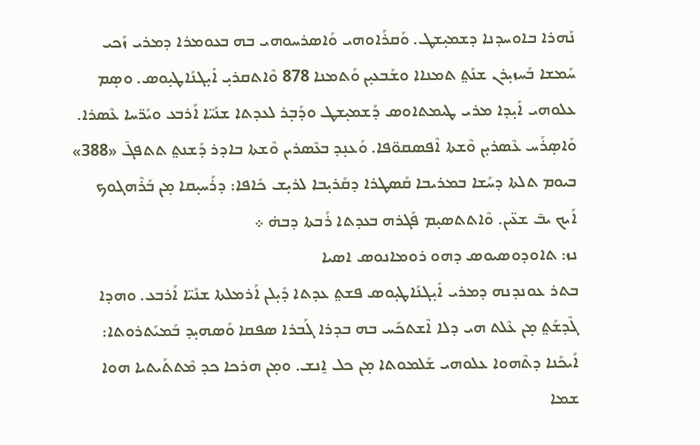ܢܰܗܪܐ ܒܐܘܚܕܢܐ ܕܫܡܝ̣ܫܛ. ܘܰܩܪܰܐܘܗܝ ܘܰܐܣܪܚܘܗܝ ܒܗ ܒܥܘܡܪܐ ܕܡܪܝ ܙܰܟܝ ܚܰܡܫܐ ܒܰܚܙܝ̣ܪܢ ܫܢܰܬ݀ ܬܡܢܐܐ ܘܫܰܒܥܝ̣ܢ ܘܰܬܡܢܐ 878 ܘܶܐܬܩܪܝ̣ ܐܺܝ̣ܓܢܰܐܛܝ̣ܘܣ. ܘܣ̣ܡ ܥܠܘܗܝ ܐܺܝ̣ܕܐ ܡܪܝ ܛܝܡܬܐܘܣ ܕܰܫܡܝ̣ܫܛ ܘܕܰܒ̣ܪ ܠܥܕܬܐ ܫܢܰܝ̈ܐ ܐܰܪܒܥ ܘܝܰܪ̈ܚܐ ܥܶܣܪܐ. ܘܰܐܣ̣ܪܰܚ ܥܶܣܪܝ̣ܢ ܘܶܫܬܐ ܐܶܦܣܩܘ̈ܦܐ. ܘܰܥܢ̣ܕ ܒܥܶܣܪܝܢ ܘܶܫܬܐ ܒܐܕܪ ܕܰܫܢܬ݀ ܬܬܦܓ̄ «388» ܒܝܘܡ ܬܠܬܐ ܕܚܰܫܐ ܒܡܪܝܒܐ ܩܰܣܛܪܐ ܕܩܰܪܝ̣ܒܐ ܠܪܝ̣ܫ ܟܺܐܦܐ: ܕܪܰܚܝ̣ܩܐ ܡ̣ܢ ܒܰܪܶܗܓܘܟ ܐܰܝܟ ܝܒ̄ ܫܥ̈ܝܢ. ܘܶܐܬܬܣܝ̣ܡ ܦܰܓܪܗ ܒܥܕܬܐ ܪܰܒܬܐ ܕܒܗ̇ ܀
ܢܙ: ܬܐܘܕܘܣܝܘܣ ܕܗܘ ܪܘܡܐܢܘܣ ܐܣܝܐ
ܒܬܪ ܥܘܢܕܢܗ ܕܡܪܝ ܐܺܝ̣ܓܢܰܐܛܝ̣ܘܣ ܦܫܬ݀ ܥܕܬܐ ܕܺܝ̣ܠܢ ܐܰܪܡܠܬܐ ܫܢܰܝ̈ܐ ܐܰܪܒܥ. ܘܗܕܐ ܓܶܕܫܰܬ݀ ܡ̣ܢ ܥܶܠܬ ܗܝ ܕܠܐ ܐܶܫܬܟܰܚ ܒܗ ܒܕܪܐ ܓܰܒܪܐ ܣܦܩܐ ܘܰܣܗܝ̣ܕ ܒܰܡܝܰܬܪܘܬܐ: ܐܰܝܟܰܢܐ ܕܬܶܗܘܐ ܥܠܘܗܝ ܫܰܠܡܘܬܐ ܡ̣ܢ ܟܠ ܐ̱ܢܫ. ܘܡ̣ܢ ܗܪܟܐ ܟܕ ܡܶܬܬܰܝܬܝܐ ܗܘܐ ܫܡܐ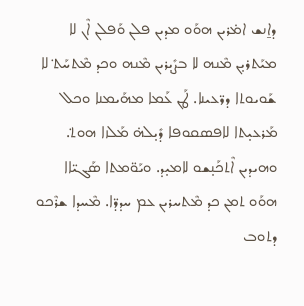ܕܐ̱ܢܫ ܐܡ̇ܪܝܢ ܗܘܰܘ ܡܕܝܢ ܦܠܢ ܘܰܦܠܢ ܐܶܢ ܠܐ ܡܝܰܬܪܝ̣ܢ ܡܶܢܗ ܠܐ ܒܨܺܝ̣ܪܝܢ ܡܶܢܗ ܘܟܕ ܡܶܬܚܰܬ݀ ܠܐ ܫܰܘܝܘܬܐ ܕܪ̈ܥܝܢܐ. ܛܰܢ ܥܰܡܐ ܡܗܰܝܡܢܐ ܘܟܠ ܡܰܪܥܝ̣ܬܐ ܠܐܦܣܩܘܦܐ ܕܺܝ̣ܠܗ̇ ܡܰܠܙܐ ܗܘܬ݀. ܘܗܝܕܝܢ ܐܶܬܟܰܢ̣ܫܘ ܠܐܡܝ̣ܕ. ܘܝܰܘ̈ܡܬܐ ܣܰܓܝ̈ܐܐ ܗܘܰܘ ܬܡܢ ܟܕ ܡܶܬܚܪܝܢ ܥܡ ܚܕܕ̈ܐ. ܡܶܚܕܐ ܫܪܶܟܘ ܕܬܘܒ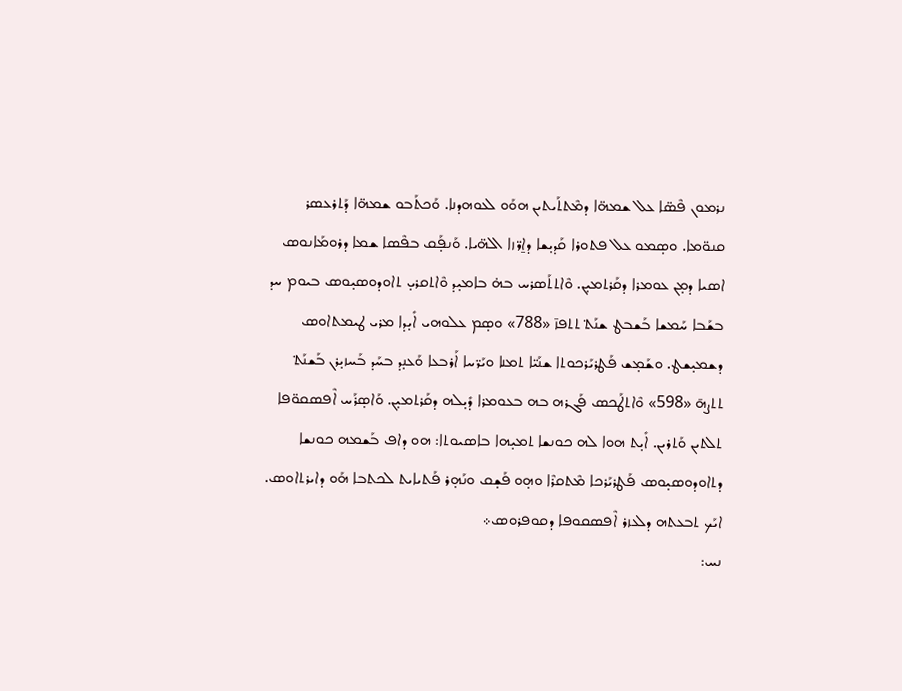ܢܪܡܘܢ ܦܶܣ̈ܐ ܥܠ ܫܡܗ̈ܐ ܕܡܶܬܬܰܝܬܝܢ ܗܘܰܘ ܠܥܘܗܕܢܐ. ܘܰܟܬܰܒܘ ܫܡܗ̈ܐ ܕܰܬܪܥܣܪ ܩܢܘ̈ܡܐ. ܘܣ̣ܡܘ ܥܠ ܦܬܘܪܐ ܩܰܕܝ̣ܫܐ ܕܐ̱ܪ̈ܙܐ ܐܠܗ̈ܝܐ. ܘܰܢܦ̣ܰܩ ܒܦܶܣܐ ܫܡܐ ܕܪܘܡܰܐܢܘܣ ܐܣܝܐ ܕܡ̣ܢ ܥܘܡܪܐ ܕܩܰܪܬܡܝ̣ܢ. ܘܶܐܬܬܰܣܪܚ ܒܗ̇ ܒܐܡܝ̣ܕ ܘܶܐܬܩܪܝ̣ ܬܐܘܕܘܣܝ̣ܘܣ ܒܝܘܡ ܚܕ ܒܫܰܒܐ ܚܰܡܫܐ ܒܰܫܒܛ ܫܢܰܬ݀ ܬܬܦܙ̄ «788» ܘܣ̣ܡ ܥܠܘܗܝ ܐܺܝ̣ܕܐ ܡܪܝ ܛܝܡܬܐܘܣ ܕܫܡܝ̣ܫܛ. ܘܫܰܡ̣ܫ ܦܰܛܪܝܰܪܟܘܬܐ ܫܢܰܝ̈ܐ ܬܡܢܐ ܘܝܰܪ̈ܚܐ ܐܰܪܒܥܐ ܘܰܥܢ̣ܕ ܒܚܰܕ ܒܰܚܙܝ̣ܪܢ ܒܰܫܢܰܬ݀ ܬܬܨܗ̄ «598» ܘܶܐܬܛܰܟܣ ܦܰܓܪܗ ܒܗ ܒܥܘܡܪܐ ܕܺܝ̣ܠܗ ܕܩܰܪܬܡܝ̣ܢ. ܘܰܐܣ̣ܪܰܚ ܐܶܦܣܩܘ̈ܦܐ ܬܠܬܝܢ ܘܰܬܪܝܢ. ܐܺܝ̣ܬ ܗܘܐ ܠܗ ܟܘܢܫܐ ܬܡܝ̣ܗܐ ܒܐܣܝܘܬܐ: ܗܘ ܕܐܦ ܒܰܫܡܗ ܟܘܢܫܐ ܕܬܐܘܕܘܣܝ̣ܘܣ ܦܰܛܪܝܰܪܟܐ ܡܶܬܩܪܶܐ ܘܗ̣ܘ ܦܰܫ̣ܩ ܘܢܰܗ̣ܪ ܦܰܬܝܐܝܬ ܠܟܬܒܐ ܗܰܘ ܕܐܝܪܬܐܘܣ. ܐܝܰܟ ܬܒܥܬܗ ܕܠܥܙܪ ܐܶܦܣܩܘܦܐ ܕܩܘܦܪܘܣ܀
ܢܚ: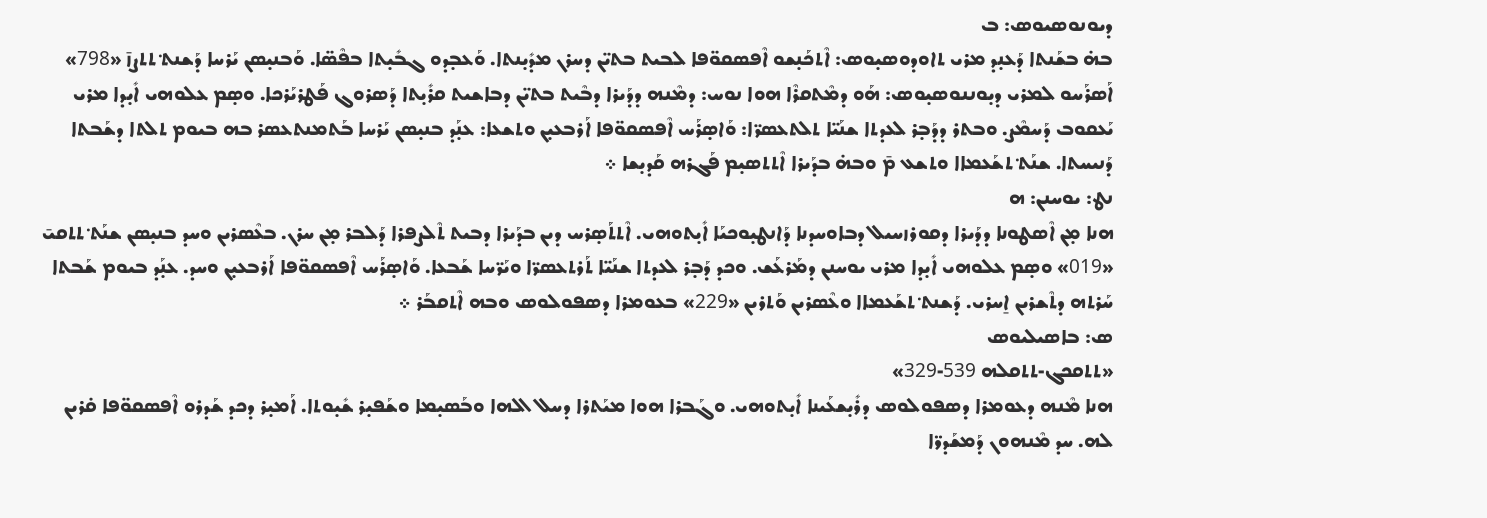ܕܝܘܢܘܣܝܘܣ: ܒ
ܒܗ̇ ܒܫܰܢܬܐ ܕܰܥܢ̣ܕ ܡܪܝ ܬܐܘܕܘܣܝ̣ܘܣ: ܐܶܬܟܰܢ̣ܫܘ ܐܶܦܣܩܘ̈ܦܐ ܠܒܝܬ ܒܬܝ̈ܢ ܕܚܪܢ ܡܕܺܝ̣ܢܬܐ. ܘܰܥܒ̣ܕܘ ܓܒܺܝ̣ܬܐ ܒܦܶܣ̈ܐ. ܘܰܒܢܝ̣ܣܢ ܝܰܪܚܐ ܕܰܫܢܬ݀ ܬܬܨܙ̄ «798» ܐܰܣܪܰܚܘ ܠܡܪܝ ܕܝ̣ܘܢܢܘܣܝ̣ܘܣ: ܗܰܘ ܕܡܶܬܩܪܶܐ ܗܘܐ ܢܘܚ: ܕܡܶܢܗ ܕܕܰܝܪܐ ܕܒܶܝܬ ܒܬܝ̈ܢ ܕܒܐܫܝܬ ܩܪܺܝ̣ܬܐ ܕܰܣܪܘܓ ܦܰܛܪܝܰܪܟܐ. ܘܣ̣ܡ ܥܠܘܗܝ ܐܺܝ̣ܕܐ ܡܪܝ ܝܰܥܩܘܒ ܕܰܚܡܶܨ. ܘܒܬܪ ܕܕܰܒ̣ܪ ܠܥܕܬܐ ܫܢܰܝ̈ܐ ܬܠܬܥܣܪ̈ܐ: ܘܰܐܣ̣ܪܰܚ ܐܶܦܣܩܘ̈ܦܐ ܐܰܪܒܥܝ̣ܢ ܘܬܫܥܐ: ܥܢ̣ܰܕ ܒܢܝ̣ܣܢ ܝܰܪܚܐ ܒܰܬܡܢܬܥܣܪ ܒܗ ܒܝܘܡ ܬܠܬܐ ܕܫܰܒܬܐ ܕܰܢܝܚܬܐ. ܫܢܰܬ݀ ܬܫܰܥܡܐܐ ܘܬܫܥ ܡ̄ ܘܒܗ̇ ܒܕܰܝܪܐ ܐܶܬܬܣܝ̣ܡ ܦܰܓܪܗ ܩܰܕܝ̣ܫܐ ܀
ܢܛ: ܝܘܚܢܢ: ܗ
ܗܢܐ ܡ̣ܢ ܐܶܣܛܘܢܐ ܕܕܰܝܪܐ ܕܩܘܪܙܚܝܠ ܕܒܐܘܚܕܢܐ ܕܰܐܢܛܝ̣ܘܟܝܰܐ ܐܺܝ̣ܬܘܗܝ. ܐܶܬܬܰܣ̣ܪܚ ܕܝܢ ܒܕܰܝܪܐ ܕܒܝܬ ܬܶܠܨܦܪܐ ܕܰܠܒܪ ܡ̣ܢ ܚܪܢ. ܒܥܶܣܪܝܢ ܘܚܕ ܒܢܝ̣ܣܢ ܫܢܰܬ݀ ܬܬܩܝ̄ «019» ܘܣ̣ܡ ܥܠܘܗܝ ܐܺܝ̣ܕܐ ܡܪܝ ܝܘܚܢܢ ܕܡܰܪܥܰܫ. ܘܟܕ ܕܰܒ̣ܪ ܠܥܕܬܐ ܫܢܰܝ̈ܐ ܬܰܪܬܥܣܪ̈ܐ ܘܝܰܪ̈ܚܐ ܫܰܒܥܐ. ܘܰܐܣ̣ܪܰܚ ܐܶܦܣܩܘ̈ܦܐ ܐܰܪܒܥܝ̣ܢ ܘܚܕ. ܥܢ̣ܰܕ ܒܝܘܡ ܫܰܒܬܐ ܚܰܪܬܗ ܕܬܶܫܪܝܢ ܐ̱ܚܪܝ. ܕܰܫܢܬ݀ ܬܫܰܥܡܐܐ ܘܥܶܣܪܝܢ ܘܰܬܪܝܢ «229» ܒܥܘܡܪܐ ܕܣܦܘܠܘܣ ܘܒܗ ܐܶܬܩܒܰܪ ܀
ܣ: ܒܐܣܝܠܝܘܣ
«ܬܬܩܟܓ-ܬܬܩܠܗ 539-329»
ܗܢܐ ܡܶܢܗ ܕܥܘܡܪܐ ܕܣܦܘܠܘܣ ܕܪܺܝ̣ܫܥܰܝܢܐ ܐܺܝ̣ܬܘܗܝ. ܘܓܰܒܪܐ ܗܘܐ ܡܝܰܬܪܐ ܕܚܠ ܐܠܗܐ ܘܒܰܣܝ̣ܡܐ ܘܫܰܦܝ̣ܪ ܫܺܝ̣ܘܬܐ. ܐܰܡܝ̣ܪ ܕܟܕ ܫܰܕܪܘ ܐܶܦܣܩܘ̈ܦܐ ܩ̇ܪܝܢ ܠܗ. ܚܕ ܡܶܢܗܘܢ ܕܰܡܫܰܕܪ̈ܐ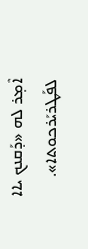ܐܶܡ̣ܪ ܠܗ «ܕܰܩܢܟ ܝܐܐ ܠܦܰܛܪܝܰܪܟܘܬܐ».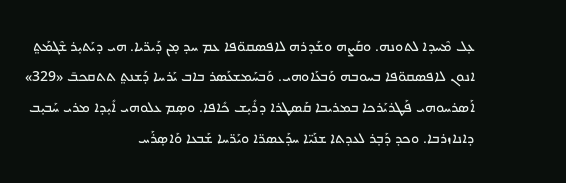ܥ̣ܠ ܡܶܚܕܐ ܠܬܘܢܗ. ܘܩܰܨܗ ܘܫܰܕܪܗ ܠܐܦܣܩܘ̈ܦܐ ܥܡ ܚܕ ܡ̣ܢ ܕܰܝܪ̈ܝܐ. ܗܝ ܕܝܰܬܝ̣ܪ ܫܶܓܡܰܬ݀ ܐܢܘܢ ܠܐܦܣܩܘ̈ܦܐ ܒܚܘܒܗ ܘܰܒܥܰܐܘܗܝ. ܘܰܒܚܰܡܫܥܰܣܪ ܒܐܒ ܝܰܪܚܐ ܕܰܫܢܬ݀ ܬܬܩܟܒ̄ «329» ܐܰܣܪܚܘܗܝ ܦܰܛܪܝܰܪܟܐ ܒܡܪܝܒܐ ܩܰܣܛܪܐ ܕܪܺܝ̣ܫ ܟܺܐܦܐ. ܘܣ̣ܡ ܥܠܘܗܝ ܐܺܝ̣ܕܐ ܡܪܝ ܚܰܒܝ̣ܒ ܕܐܢܐܙܪܒܐ. ܘܟܕ ܕܰܒ̣ܪ ܠܥܕܬܐ ܫܢܰܝ̈ܐ ܚܕܰܥܣܪ̈ܐ ܘܝܰܪ̈ܚܐ ܫܰܒܥܐ ܘܰܐܣ̣ܪܰܚ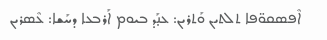ܐܶܦܣܩܘ̈ܦܐ ܬܠܬܝܢ ܘܰܬܪܝܢ: ܥܢ̣ܰܕ ܒܝܘܡ ܐܰܪܒܥܐ ܕܚܰܫܐ: ܥܶܣܪܝܢ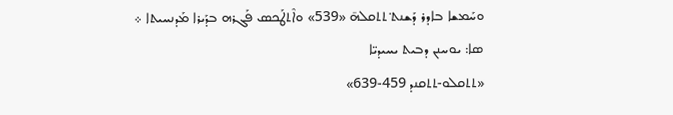ܘܚܰܡܫܐ ܒܐܕܪ ܕܰܫܢܬ݀ ܬܬܩܠܗ̄ «539» ܘܐܶܬܛܰܟܣ ܦܰܓܪܗ ܒܕܰܝܪܐ ܡܰܕܢܚܝܬܐ ܀
ܣܐ: ܝܘܚܢܢ ܕܒܝܬ ܝܚܝܕܝ̈ܐ
«ܬܬܩܠܘ-ܬܬܩܢܕ 459-639»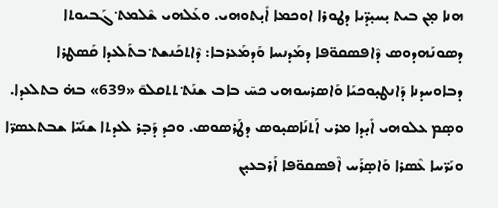ܗܢܐ ܡ̣ܢ ܒܝܬ ܝ̣ܚܝ̣ܕ̈ܝܐ ܕܛܘܪܐ ܐܘܟܡܐ ܐܺܝ̣ܬܘܗܝ. ܘܥܰܠܗܝ ܫܶܠܡܬ݀ ܓܰܒܝܘܬܐ ܕܣܘܢܰܗܕܘܣ ܕܶܐܦܣܩܘ̈ܦܐ ܕܡܰܕܢܚܐ ܘܰܕܡܰܥܪܒܐ: ܕܶܐܬܟܰܢܫܬ݀ ܒܬܰܠܥܕܐ ܩܰܣܛܪܐ ܕܒܐܘܚܕܢܐ ܕܰܐܢܛܝ̣ܘܟܝܰܐ ܘܰܐܣܪܚܘܗܝ ܟܚ̄ ܒܐܒ ܫܢܰܬ݀ ܬܬܩܠܘ̄ «639» ܒܗ̇ ܒܬܠܥܕܐ. ܘܣ̣ܡ ܥܠܘܗܝ ܐܺܝ̣ܕܐ ܡܪܝ ܐܰܬܢܰܐܣܝ̣ܘܣ ܕܛܰܪܣܘܣ. ܘܟܕ ܕܰܒ̣ܪ ܠܥܕܬܐ ܫܢܰܝ̈ܐ ܫܒܬܥܣܪ̈ܐ ܘܝܰܪ̈ܚܐ ܥܶܣܪܐ ܘܰܐܣ̣ܪܰܚ ܐܶܦܣܩܘ̈ܦܐ ܐܰܪܒܥܝ̣ܢ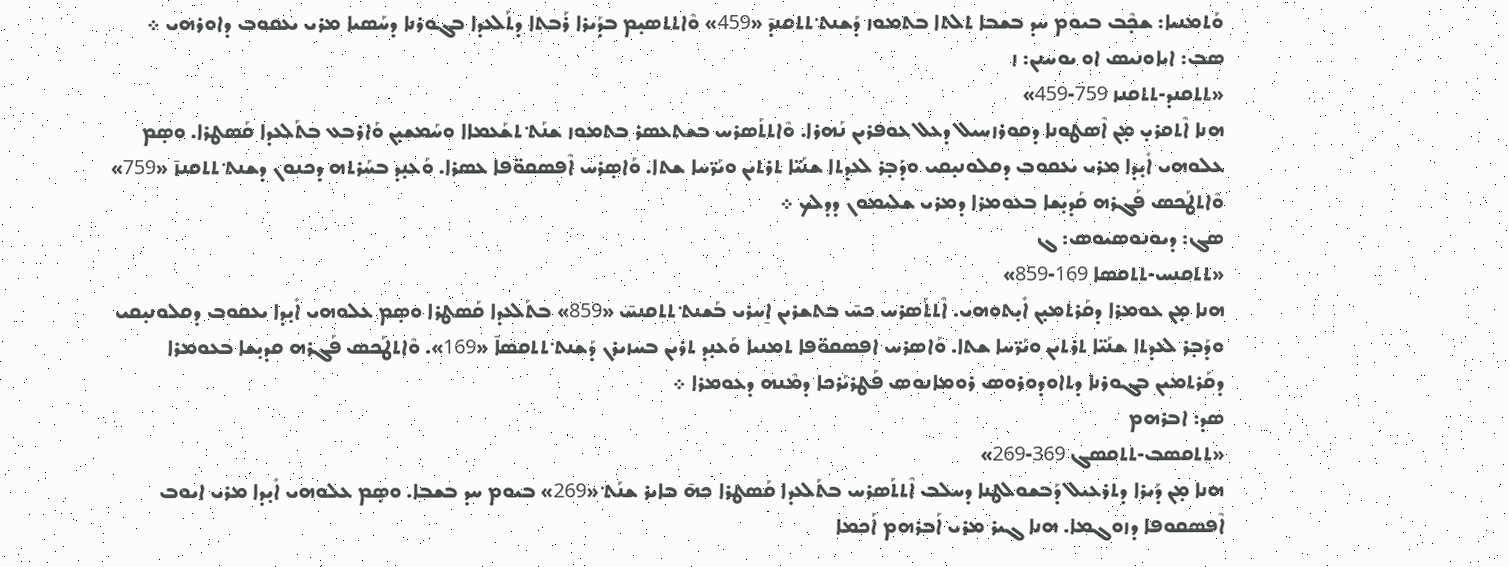ܘܰܬܡܢܝܐ: ܫܟ̣ܶܒ ܒܝܘܡ ܚܕ ܒܫܒܐ ܬܠܬܐ ܒܬܡܘܙ ܕܰܫܢܬ݀ ܬܬܩܢܕ̄ «459» ܘܶܐܬܬܣܝ̣ܡ ܒܕܰܝܪܐ ܪܰܒܬܐ ܕܬܰܠܥܕܐ ܒܓܘܪܢܐ ܕܚܰܣܝܐ ܡܪܝ ܝܥܩܘܒ ܕܐܘܪܗܝ ܀
ܣܒ: ܐܝܐܘܢܝܣ ܐܘ ܝܘܚܢܢ: ܙ
«ܬܬܩܢܕ-ܬܬܩܢܙ 759-459»
ܗܢܐ ܐܶܬܩܪܝ̣ ܡ̣ܢ ܐܶܣܛܘܢܐ ܕܩܘܪܙܚܝܠ ܕܥܠ ܥܘܦܪܝܢ ܢܰܗܪܐ. ܘܶܐܬܬܰܣܪܚ ܒܫܬܥܣܪ ܒܬܡܘܙ ܫܢܰܬ݀ ܬܫܰܥܡܐܐ ܘܚܰܡܫܝ̣ܢ ܘܰܐܪܒܥ ܒܬܰܠܥܕܐ ܩܰܣܛܪܐ. ܘܣ̣ܡ ܥܠܘܗܝ ܐܺܝ̣ܕܐ ܡܪܝ ܝܥܩܘܒ ܕܩܠܘܢܝ̣ܩܝ ܘܕܰܒ̣ܪ ܠܥܕܬܐ ܫܢܰܝ̈ܐ ܬܪܬܝܢ ܘܝܰܪ̈ܚܐ ܫܬܐ. ܘܰܐܣ̣ܪܚ ܐܶܦܣܩܘ̈ܦܐ ܥܣܪܐ. ܘܰܥܢ̣ܕ ܒܚܰܪܬܗ ܕܟܢܘܢ ܕܫܢܬ݀ ܬܬܩܢܙ̄ «759» ܘܶܐܬܛܰܟܣ ܦܰܓܪܗ ܩܰܕܝ̣ܫܐ ܒܥܘܡܪܐ ܕܡܪܝ ܫܠܝܡܘܢ ܕܕܠܟ ܀
ܣܓ: ܕܝܘܢܘܣܝܘܣ: ܓ
«ܬܬܩܢܚ-ܬܬܩܣܐ 169-859»
ܗܢܐ ܡ̣ܢ ܥܘܡܪܐ ܕܩܰܪܬܡܝ̣ܢ ܐܺܝ̣ܬܘܗܝ. ܐܶܬܬܰܣܪܚ ܟܚ̄ ܒܬܫܪܝܢ ܐ̱ܚܪܝ ܒܰܫܢܬ݀ ܬܬܩܢܚ̄ «859» ܒܬܰܠܥܕܐ ܩܰܣܛܪܐ ܘܣ̣ܡ ܥܠܘܗܝ ܐܺܝ̣ܕܐ ܝܥܩܘܒ ܕܩܠܘܢܝ̣ܩܝ ܘܕܰܒ̣ܪ ܠܥܕܬܐ ܫܢܰܝ̈ܐ ܬܪܬܝܢ ܘܝܰܪ̈ܚܐ ܫܬܐ. ܘܰܐܣܪܚ ܐܦܣܩܘ̈ܦܐ ܬܡܢܝܐ ܘܰܥܢ̣ܕ ܬܪܝܢ ܒܚܙܝܪܢ ܕܰܫܢܬ݀ ܬܬܩܣܐ̄ «169». ܘܶܐܬܛܰܟܣ ܦܰܓܪܗ ܩܕܝ̣ܫܐ ܒܥܘܡܪܐ ܕܩܰܪܬܡܝܢ ܒܓܘܪܢܐ ܕܬܐܘܕܘܪܘܣ ܪܘܡܐܢܘܣ ܦܰܛܪܝܰܪܟܐ ܕܡܶܢܗ ܕܥܘܡܪܐ ܀
ܣܕ: ܐܒܪܗܡ
«ܬܬܩܣܒ-ܬܬܩܣܓ 369-269»
ܗܢܐ ܡ̣ܢ ܕܰܝܪܐ ܕܬܪܥܝܠ ܕܰܒܫܘܠܛܢܐ ܕܚܠܒ ܐܶܬܬܰܣܪܚ ܒܬܰܠܥܕܐ ܩܰܣܛܪܐ ܟܗ̄ ܒܐܝܪ ܫܢܰܬ݀ «269» ܒܝܘܡ ܚܕ ܒܫܒܐ. ܘܣ̣ܡ ܥܠܘܗܝ ܐܺܝ̣ܕܐ ܡܪܝ ܐܝܘܒ ܐܶܦܣܩܘܦܐ ܕܙܘܓܡܐ. ܗܢܐ ܓܝܪ ܡܪܝ ܐܰܒܪܗܡ ܐܰܟܡܐ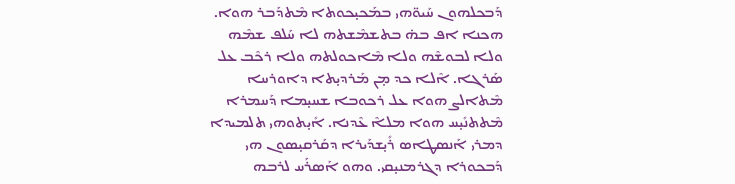ܕܰܒܟܠܗܘܢ ܚܰܝܘ̈ܗܝ ܒܡܰܟܝ̣ܟܘܬܐ ܡܶܬܕܰܒܪ ܗܘܐ. ܗܟܢܐ ܐܦ ܒܗ̇ ܒܬܫܡܶܫܬܗ ܠܐ ܚܰܠܦ ܫܡܶܗ ܘܠܐ ܠܒܘܫܶܗ ܘܠܐ ܡܶܐܟܘܠܬܗ ܘܠܐ ܪܟܶܒ ܥܠ ܣܰܪܓܐ. ܐܶܠܐ ܟܕ ܡ̣ܢ ܡܰܪܕܝ̣ܬܐ ܕܐܘܪܚܐ ܡܶܬܐܠܨ ܗܘܐ ܥܠ ܪܟܘܒܐ ܫܚܝ̣ܡܐ ܕܰܚܡܪܐ ܡܶܬܬܢܺܝ̣ܚ ܗܘܐ ܡܠܐܶ ܥܶܕܢܐ. ܐܺܝ̣ܬܘܗܝ ܬܠܡܝܕܐ ܕܡܪܝ ܐܰܢܣܛܐܣ ܪܺܝ̣ܫܕܰܝܪܐ ܕܩܰܪܩܝ̣ܣܘܢ ܗܝ ܕܰܒܟܘܪܐ ܕܓܪܡܢܝ̣ܩܝ. ܘܗܘ ܐܰܣܪܰܚ ܠܪܒܗ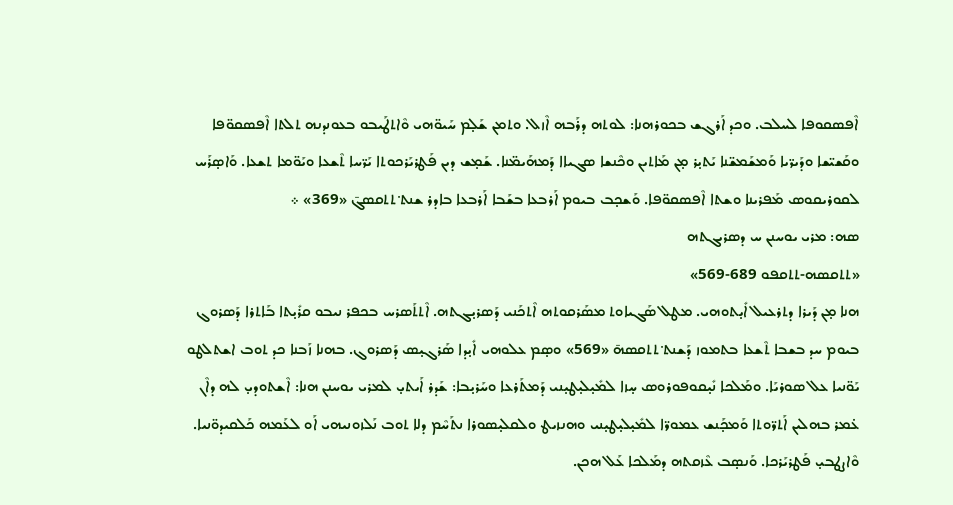ܐܶܦܣܩܘܦܐ ܠܚܠܒ. ܘܟܕ ܐܰܪܓܫ ܒܟܘܪܗܢܐ: ܠܘܬܗ ܕܪܰܒܗ ܐܶܙܠ. ܘܬܡܢ ܫܰܠ̣ܡ ܚܰܝܘ̈ܗܝ ܘܶܐܬܛܰܝܒܘ ܒܥܘܢܕܢܗ ܬܠܬܐ ܐܶܦܣܩܘ̈ܦܐ ܘܩܰܫܝ̈ܫܐ ܘܕܰܝܪ̈ܝܐ ܘܰܡܫܰܡܫ̈ܢܐ ܝܰܬܝ̣ܪ ܡ̣ܢ ܡܰܐܬܝܢ ܘܟܶܢܫܐ ܣܓܝܐܐ ܕܰܡܗܰܝܡ̈ܢܐ. ܫܰܡ̣ܫ ܕܝܢ ܦܰܛܪܝܰܪܟܘܬܐ ܝܰܪ̈ܚܐ ܬܶܫܥܐ ܘܝܰܘ̈ܡܐ ܬܫܥܐ. ܘܰܐܣ̣ܪܰܚ ܠܩܘܪܝܩܘܣ ܡܰܦܪܝܢܐ ܘܫܬܐ ܐܶܦܣܩܘ̈ܦܐ. ܘܰܫܟ̣ܒ ܒܝܘܡ ܐܰܪܒܥܐ ܒܫܰܒܐ ܐܰܪܒܥܐ ܒܐܕܪ ܫܢܬ݀ ܬܬܩܣܓ̄ «369» ܀
ܣܗ: ܡܪܝ ܝܘܚܢܢ ܚ ܕܣܪܝܓܬܗ
«ܬܬܩܣܗ-ܬܬܩܦܘ 689-569»
ܗܢܐ ܡ̣ܢ ܕܰܝܪܐ ܕܬܪܥܝܠ ܐܺܝ̣ܬܘܗܝ. ܡܛܠ ܣܰܓܝܐܘܬ ܡܣܰܪܩܘܬܗ ܐܶܬܟܰܢܝ ܕܰܣܪܝ̣ܓܬܗ. ܐܶܬܬܰܣܪܚ ܒܟܦܪ ܢܝܒܘ ܩܪܺܝ̣ܬܐ ܒܰܐܬܪܐ ܕܰܣܪܘܓ ܒܝܘܡ ܚܕ ܒܫܒܐ ܬܶܫܥܐ ܒܬܡܘܙ ܕܰܫܢܬ݀ ܬܬܩܣܗ̄ «569» ܘܣ̣ܡ ܥܠܘܗܝ ܐܺܝ̣ܕܐ ܣܰܪܓܝ̣ܣ ܕܰܣܪܘܓ. ܒܗܢܐ ܙܰܒܢܐ ܟܕ ܬܘܒ ܐܫܬܠܛܘ ܝܰܘ̈ܢܝܐ ܥܠ ܣܘܪܝܰܐ. ܘܡܰܠܟܐ ܢܺܝ̣ܩܘܦܘܪܘܣ ܚ̣ܙܐ ܠܡܺܝ̣ܠܝ̣ܛܝ̣ܢܝ ܕܰܡܬܰܪܥܐ ܘܚܰܪܝ̣ܒܐ: ܫܰܕܪ ܐܰܝܬܝ̣ ܠܡܪܝ ܝܘܚܢܢ ܗܢܐ: ܐܶܫܬܘܕܝ̣ ܠܗ ܕܐܶܢ ܥ̇ܡܪ ܒܗܠܝܢ ܐܰܬܪ̈ܘܬܐ ܘܰܡܟ̣ܰܢܫ ܥܡܘܪ̈ܐ ܠܡܺܝ̣ܠܝ̣ܛܝ̣ܢܝ ܘܗܢܙܝܛ ܘܠܩܠܝ̣ܣܘܪܐ ܢܬܰܚܶܡ ܕܠܐ ܬܘܒ ܢܰܠܙܘܢܝܗܝ ܐܰܘ ܠܥܰܡܗ ܟܰܠܩܝܕܘ̈ܢܝܐ. ܘܶܐܨܛܒܝ̣ ܦܰܛܪܝܰܪܟܐ. ܘܰܢܣ̣ܒ ܥܶܙܩܬܗ ܕܡܰܠܟܐ ܥܰܠ ܗܟܢ.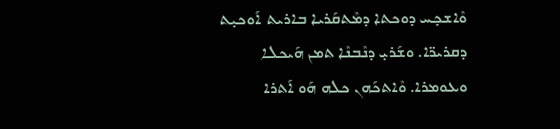ܘܶܐܫܟ̣ܚ ܕܘܟܬܐ ܕܡܶܬܩܰܪܝܐ ܒܐܪܝܬ ܐܰܘܟܝ̣ܬ ܕܩܪܝܪ̈ܐ. ܘܫܰܪܝ̣ ܕܢܶܒܢܶܐ ܬܡܢ ܗܰܝܟܠܐ ܘܥܘܡܪܐ. ܘܶܐܬܟܰܗܢ ܟܠܗ ܗܰܘ ܐܰܬܪܐ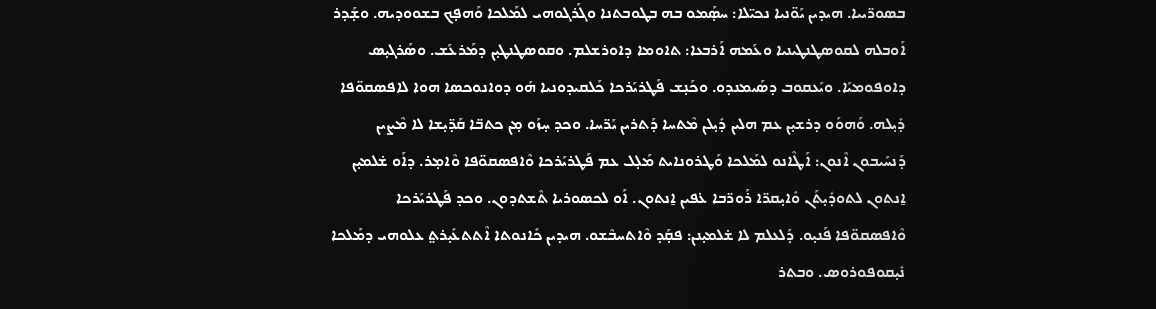ܒܣܘܪ̈ܝܝܐ. ܗܝܕܝܢ ܝܰܘ̈ܢܝܐ ܢܟܝ̈ܠܐ: ܚܣ̣ܰܡܘ ܒܗ ܒܛܘܒܬܢܐ ܘܓܰܪܓܘܗܝ ܠܡܰܠܟܐ ܘܰܗܦ̣ܟ ܒܫܘܘܕܝܗ. ܘܫ̣ܰܕܪ ܐܰܘܒܠܗ ܠܩܘܣܛܢܛܝܢܝܐ ܘܥܰܡܗ ܐܰܪܒܥܐ: ܬܐܘܡܐ ܕܐܘܪܫܠܡ. ܘܩܘܣܛܢܛܝ̣ܢ ܕܡܰܪܥܰܫ. ܘܣܰܪܓܝ̣ܣ ܕܐܘܦܘܡܝܰܐ. ܘܝܰܥܩܘܒ ܕܣܰܝܡܢܕܘ. ܘܟܰܢ̣ܫ ܦܰܛܪܝܰܪܟܐ ܟܰܠܩܝܕܘܢܝܐ ܗܰܘ ܕܘܐܢܘܟܣܐ ܗܘܐ ܠܐܦܣܩܘ̈ܦܐ ܕܺܝ̣ܠܗ. ܘܰܗܘܰܘ ܕܪܫܝ̣ܢ ܥܡ ܗܠܝܢ ܕܺܝ̣ܠܢ ܡܶܬܚܐ ܕܰܬܪܝܢ ܝܰܪ̈ܚܐ. ܘܟܕ ܚ̣ܙܰܘ ܡ̣ܢ ܟܬܒ̈ܐ ܩܰܕ̈ܝ̣ܫܐ ܠܐ ܡܶܨܝܢ ܕܰܢܚܰܝܒܘܢ ܐܶܢܘܢ: ܐܰܛܶܐܢܘ ܠܡܰܠܟܐ ܘܰܛܪܘܢܐܝܬ ܡܰܠ̣ܠ ܥܡ ܦܰܛܪܝܰܪܟܐ ܘܶܐܦܣܩܘ̈ܦܐ ܘܶܐܡ̣ܪ. ܕܐܰܘ ܫ̇ܠܡܝ̣ܢ ܐ̱ܢܬܘܢ ܠܬܘܕܺܝ̣ܬܰܢ ܘܺܐܝ̣ܩܪ̈ܐ ܪܰܘܪ̈ܒܐ ܥ̇ܦܝܢ ܐ̱ܢܬܘܢ. ܐܰܘ ܠܟܣܘܪܝܐ ܬܶܫܬܕܘܢ. ܘܟܕ ܦܰܛܪܝܰܪܟܐ ܘܶܐܦܣܩܘ̈ܦܐ ܦܰܢܝ̣ܘ. ܕܰܠܥܠܡ ܠܐ ܫ̇ܠܡܝ̣ܢܢ: ܦܩ̣ܰܕ ܘܶܐܬܚܒܶܫܘ. ܗܝܕܝܢ ܟܺܐܢܘܬܐ ܐܶܬܬܥܺܝ̣ܪܬ݀ ܥܠܘܗܝ ܕܡܰܠܟܐ ܢܺܝ̣ܩܘܦܘܪܘܣ. ܘܒܬܪ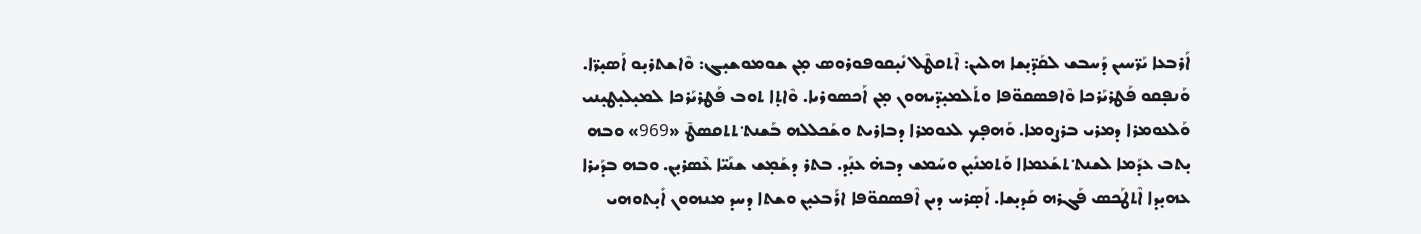ܐܰܪܒܥܐ ܝܰܪ̈ܚܝܢ ܕܰܚܒܫ ܠܩܰܕ̈ܝ̣ܫܐ ܗܠܝܢ: ܐܶܬܩܛܶܠ ܢܺܝ̣ܩܘܦܘܪܘܣ ܡ̣ܢ ܫܘܡܘܫܝ̣ܓ: ܘܶܐܫܬܪܝ̣ܘ ܐܰܣܝ̣ܪ̈ܐ. ܘܰܢܦ̣ܩܘ ܦܰܛܪܝܰܪܟܐ ܘܶܐܦܣܩܘ̈ܦܐ ܘܬܰܠܡܝ̣ܕ̈ܝܗܘܢ ܡ̣ܢ ܐܰܟܣܘܪܝܐ. ܘܶܐܬ̣ܐ ܬܘܒ ܦܰܛܪܝܰܪܟܐ ܠܡܝ̣ܠܝ̣ܛܝ̣ܢܝ ܘܰܠܥܘܡܪܐ ܕܡܪܝ ܒܪܨܘܡܐ. ܘܰܗܦ̣ܟ ܠܥܘܡܪܐ ܕܒܐܪܝܬ ܘܫܰܟܠܠܗ ܒܰܫܢܬ݀ ܬܬܩܣܛ̄ «969» ܘܒܗ ܝ̣ܬܒ ܥܕܰܡܐ ܠܫܢܬ݀ ܬܫܰܥܡܐܐ ܘܰܬܡܢܺܝ̣ܢ ܘܚܰܡܫ ܕܒܗ̇ ܥܢ̣ܰܕ. ܒܬܪ ܕܫܰܡ̣ܫ ܫܢܰܝ̈ܐ ܥܶܣܪܝ̣ܢ. ܘܒܗ ܒܕܰܝܪܐ ܥܗܝ̣ܕܐ ܐܶܬܛܰܟܣ ܦܰܓܪܗ ܩܰܕܝ̣ܫܐ. ܐܰܣ̣ܪܚ ܕܝܢ ܐܶܦܣܩܘ̈ܦܐ ܐܪܰܒܥܝ̣ܢ ܘܫܬܐ ܕܚܕ ܡܢܗܘܢ ܐܺܝ̣ܬܘܗܝ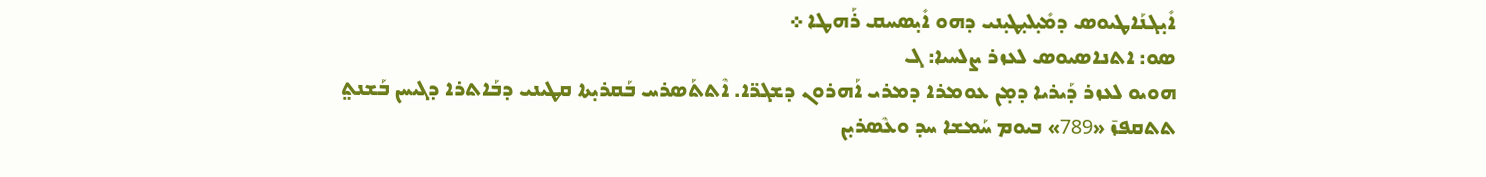ܐܺܝ̣ܓܢܰܐܛܝܘܣ ܕܡܺܝ̣ܠܝ̣ܛܝ̣ܢܝ ܕܗܘ ܐܺܝ̣ܣܚܩ ܪܰܗܛܐ ܀
ܣܘ: ܐܬܢܐܣܝܘܣ ܠܥܙܪ ܨܠܚܝܐ: ܓ
ܗܘܝܘ ܠܥܙܪ ܕܰܝܪܝܐ ܕܡ̣ܢ ܥܘܡܪܐ ܕܡܪܝ ܐܰܗܪܘܢ ܕܫܓܪ̈ܐ. ܐܶܬܬܰܣܪܚ ܒܰܩܪܝ̣ܬܐ ܩܛܝܢܝ ܕܒܰܐܬܪܐ ܕܓܝܚܢ ܒܰܫܢܬ݀ ܬܬܩܦܙ̄ «789» ܒܝܘܡ ܚܰܡܫܐ ܚܕ ܘܥܶܣܪܝ̣ܢ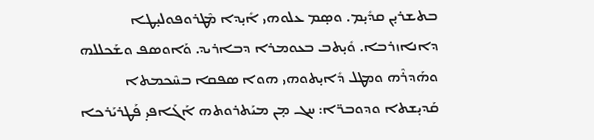ܒܬܫܪܝ̣ܢ ܩܕܺܝ̣ܡ. ܘܣ̣ܡ ܥܠܘܗܝ ܐܺܝ̣ܕܐ ܡܶܛܪܘܦܘܠܝ̣ܛܐ ܕܐܢܐܙܪܒܐ. ܘܺܝ̣ܬܒ ܒܥܘܡܪܐ ܕܒܐܪܝܕ. ܘܰܐܘܣܦ ܘܫܰܟܠܠܗ ܘܗܰܕܪܶܗ ܘܡܛܠ ܕܺܐܝ̣ܬܘܗܝ ܗܘܐ ܣܦܩܐ ܒܚܶܟܡܬܐ ܩܰܕܝ̣ܫܬܐ ܘܕܘܒܪ̈ܐ: ܚܓ ܡ̣ܢ ܡܝܰܬܪܘܬܗ ܐܰܓܰܐܦܝ̣ ܦܰܛܪܝܰܪܟܐ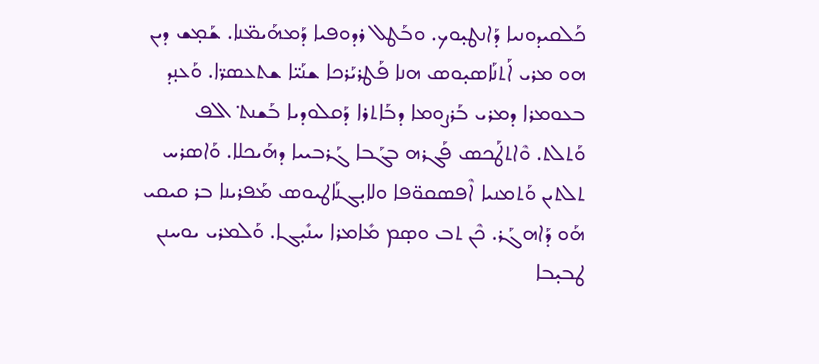ܟܰܠܩܝܕܘܢܝܐ ܕܰܐܢܛܝ̣ܘܟ. ܘܒܰܛܠ ܪܕܘܦܝܐ ܕܰܡܗܰܝܡ̈ܢܐ. ܫܰܡ̣ܫ ܕܝܢ ܗܘ ܡܪܝ ܐܰܬܢܰܐܣܝ̣ܘܣ ܗܢܐ ܦܰܛܪܝܰܪܟܐ ܫܢܰܝ̈ܐ ܫܬܥܣܪ̈ܐ. ܘܰܥܢ̣ܕ ܒܥܘܡܪܐ ܕܡܪܝ ܒܰܪܨܘܡܐ ܕܒܰܐܬܪܐ ܕܰܩܠܘܕܝܐ ܒܰܫܢܬ݀ ܐܠܦ ܘܰܬܠܬ. ܘܶܐܬܛܰܟܣ ܦܰܓܪܗ ܒܓܰܒܐ ܓܰܪܒܝܝܐ ܕܗܰܝܟܠܐ. ܘܰܐܣܪܚ ܬܠܬܝܢ ܘܰܬܡܢܝܐ ܐܶܦܣܩܘ̈ܦܐ ܘܠܐܝ̣ܓܢܰܐܛܝܘܣ ܡܰܦܪܝܢܐ ܒܪ ܩܝܩܝ ܗܰܘ ܕܰܐܗܓܰܪ. ܟܶܢ ܬܒ ܘܣ̣ܡ ܡܺܐܡܪܐ ܚܢܺܝ̣ܓܐ. ܘܰܠܡܪܝ ܝܘܚܢܢ  ܛܒܝ̣ܒܐ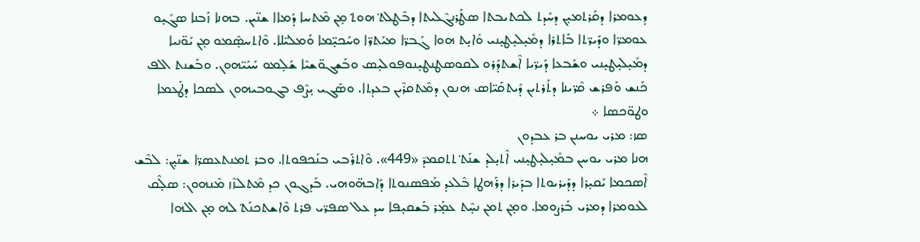ܕܥܘܡܪܐ ܕܩܰܪܬܡܝ̣ܢ ܕܚܰܕܬ ܠܟܬܝܒܬܐ ܣܛܰܪܢܓܶܠܝܬܐ ܕܒܶܛܠܬ݀ ܗܘܬ݀ ܡ̣ܢ ܡܶܬܚܐ ܕܰܡܐܐ ܫܢ̈ܝܢ. ܒܗܢܐ ܙܰܒܢܐ ܣܓܺܝ̣ܘ ܥܘܡܪ̈ܐ ܘܕܰܝܪ̈ܬܐ ܒܰܐܬܪܐ ܕܡܺܝ̣ܠܝ̣ܛܝ̣ܢܝ ܘܺܐܝ̣ܬ ܗܘܐ ܓܰܒܪ̈ܐ ܡܝܰܬܪ̈ܐ ܘܚܰܟܝ̣̈ܡܐ ܘܰܡܠܝ̈ܠܐ. ܘܶܐܬܚܣ̣ܶܡܘ ܡ̣ܢ ܝܰܘ̈ܢܝܐ ܕܡܺܝ̣ܠܝ̣ܛܝ̣ܢܝ ܘܫܰܒܥܐ ܕܰܝܪ̈ܝܐ ܐܶܫܬܕܰܪܘ ܠܩܘܣܛܢܛܝ̣ܢܘܦܘܠܝ̣ܣ ܘܒܰܫܓܘ̈ܫܝܶܐ ܫܰܠ̣ܡܘ ܚܰܝܰܝ̈ܗܘܢ. ܘܒܰܫܢܬ ܐܠܦ ܟܰܢܫ ܘܰܦܪܫ ܩܶܪ̈ܝܢܐ ܕܬܰܪܬܝܢ ܕܺܝܬܩܰܝ̈ܐܣ ܗܢܘܢ ܕܡܶܬܩܪܶܝܢ ܒܥܕܬܐ. ܘܣܰܓܝ ܝ̣ܨܶܦ ܒܓܘܒܝܗܘܢ ܠܣܟܐ ܕܛܰܥܡܐ ܘܛܘ̈ܟܣܐ ܀
ܣܙ: ܡܪܝ ܝܘܚܢܢ ܒܪ ܥܒܕܘܢ
ܗܢܐ ܡܪܝ ܝܘܚܢ ܒܡܺܝ̣ܠܝ̣ܛܝ̣ܢܝ ܐܶܬܝ̣ܠܕ ܫܢܰܬ݀ ܬܬܩܡܕ̄ «449». ܘܶܐܬܪܰܒܝ ܒܢܰܟܦܘܬܐ. ܘܒܪ ܬܡܢܬܥܣܪ̈ܐ ܫܢ̈ܝ̣ܢ: ܠܒܶܫ ܐܶܣܟܡܐ ܝܰܩܝ̣ܪܐ ܕܕܰܝܪܝܘܬܐ ܒܕܰܝܪܐ ܕܪܰܗܛܐ ܒܶܠܥܕ ܡܰܦܣܢܘܬܐ ܕܰܐܒܗ̈ܘܗܝ. ܒܰܕܓܘܢ ܟܕ ܡܶܬܠܙܶܙ ܡܶܢܗܘܢ: ܣܠ̣ܶܩ ܠܥܘܡܪܐ ܕܡܪܝ ܒܰܪܨܘܡܐ. ܘܡ̣ܢ ܬܡܢ ܢܚ̣ܶܬ ܥܡ̣ܰܪ ܒܰܫܩܝ̣ܦܐ ܚܕ ܥܠ ܣܦܪ̈ܝ ܦܪܬ ܘܶܐܫܬܟܢܰܬ݀ ܠܗ ܡ̣ܢ ܐܠܗܐ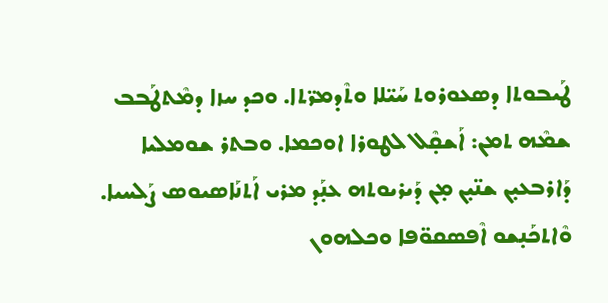ܛܰܝܒܘܬܐ ܕܣܥܘܪܘܬ ܚܰܝ̈ܠܐ ܘܬܶܕܡܪ̈ܬܐ. ܘܟܕ ܚܙܐ ܕܡܶܬܛܰܒܒ ܫܡܶܗ ܬܡܢ: ܐܰܫܩ̣ܶܠ ܠܛܘܪܐ ܐܘܟܡܐ. ܘܒܬܪ ܫܘܡܠܝܐ ܕܰܐܪܒܥܝ̣ܢ ܫܢ̈ܝ̣ܢ ܡ̣ܢ ܕܰܝܪܝܘܬܗ ܥܢ̣ܰܕ ܡܪܝ ܐܰܬܢܰܐܣܝܘܣ ܨܰܠܚܝܐ. ܘܶܐܬܟܰܢ̣ܫܘ ܐܶܦܣܩܘ̈ܦܐ ܘܟܠܗܘܢ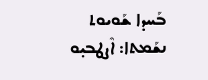ܒܰܚܕܐ ܫܰܘܝܘܬ ܢܫܰܡܬܐ: ܐܶܨܛܒܝ̣ܘ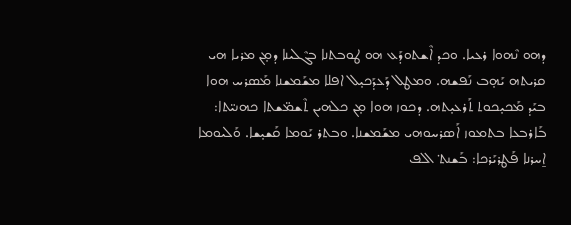ܕܗܘ ܢܶܗܘܐ ܪܥܝܐ. ܘܟܕ ܐܶܫܬܘܕܰܥ ܗܘ ܛܘܒܬܢܐ ܒܓܶܠܝܢܐ ܕܡ̣ܢ ܡܪܝܐ ܗܝ ܩܪܝܬܗ ܝܰܗ̣ܒ ܢܰܦܫܗ. ܘܡܛܠ ܕܰܥܕܰܟܝ̣ܠ ܐܦܠܐ ܡܫܰܡܫܢܐ ܡܰܣܪܚ ܗܘܐ ܒܝܰܕ ܡܰܟܝ̣ܟܘܬ ܬܰܪܥܝ̣ܬܗ. ܕܟܘܙ ܗܘܐ ܡ̣ܢ ܟܠܗܝܢ ܬܶܫܡ̈ܫܬܐ ܟܗܢܝ̈ܬܐ: ܒܰܐܪܒܥܐ ܒܬܡܘܙ ܐܰܣܪܚܘܗܝ ܡܫܰܡܫܢܐ. ܘܒܬܪ ܝܰܘܡܐ ܩܰܫܝ̣ܫܐ. ܘܰܠܝܘܡܐ ܐ̱ܚܪܢܐ ܦܰܛܪܝܰܪܟܐ: ܒܰܫܢܬ݀ ܐܠܦ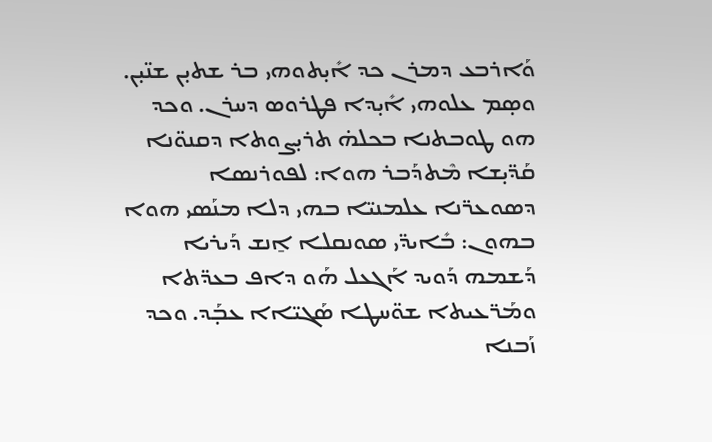ܘܰܐܪܒܥ ܕܡܪܢ ܟܕ ܐܺܝ̣ܬܘܗܝ ܒܪ ܫܬܝ̣ܢ ܫܢ̈ܝ̣ܢ. ܘܣ̣ܡ ܥܠܘܗܝ ܐܺܝ̣ܕܐ ܦܛܪܘܣ ܕܚܪܢ. ܘܟܕ ܗܘ ܛܘܒܬܢܐ ܒܟܠܗ̇ ܬܪܝ̣ܨܘܬܐ ܕܩܢܘ̈ܢܐ ܩܰܕ̈ܝ̣ܫܐ ܡܶܬܕܰܒܪ ܗܘܐ: ܠܦܘܪܢܣܐ ܕܣܘܥܪ̈ܢܐ ܥܠܡܢܝ̈ܐ ܒܗܝ ܕܠܐ ܡܢܰܣܝ ܗܘܐ ܒܗܘܢ: ܒܺܐܝܕ̈ܝ ܣܘܢܩܠܐ ܐ̱ܢܫ ܕܰܝܪܝܐ ܕܰܫܡܗ ܕܰܘܝܕ ܐܰܓܥܠ ܗܰܘ ܕܐܦ ܒܥܕ̈ܬܐ ܘܡܰܪ̈ܥܝܬܐ ܫܘ̈ܚܛܐ ܣܰܓܝ̈ܐܐ ܥܒ̣ܰܕ. ܘܟܕ ܙܰܒܢܐ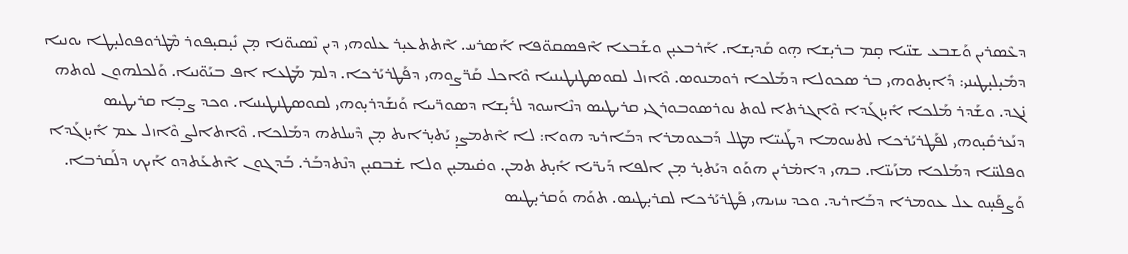ܕܥܶܣܪܝܢ ܘܰܫܒܥ ܫܢ̈ܝܐ ܩ̣ܡ ܒܪܝ̣ܫܐ ܗ̣ܘ ܩܰܕܝ̣ܫܐ. ܐܰܪܒܥܝ̣ܢ ܘܫܰܒܥܐ ܐܶܦܣܩܘ̈ܦܐ ܐܰܣܪܚ. ܐܶܬܬܥܝ̣ܪ ܥܠܘܗܝ ܕܝܢ ܢܶܣܝܘ̈ܢܐ ܡ̣ܢ ܢܺܝ̣ܩܝ̣ܦܘܪ ܡܶܛܪܘܦܘܠܝ̣ܛܐ ܝܘܢܝܐ ܕܡܺܝ̣ܠܝ̣ܛܝܢܝ: ܕܺܐܝ̣ܬܘܗܝ ܒܪ ܣܟܘܠܐ ܕܡܰܠܟܐ ܪܘܡܢܘܣ. ܘܶܐܙܠ ܠܩܘܣܛܢܛܝܢܝܐ ܘܶܐܟܠ ܩܰܪ̈ܨܘܗܝ ܕܦܰܛܪܝܰܪܟܐ. ܕܠܡ ܡܰܛܥܐ ܐܦ ܒܝܰܘ̈ܢܝܐ. ܘܰܠܟܠܗܘܢ ܠܘܬܗ ܢ̇ܓܕ. ܘܫܰܕܪ ܡܰܠܟܐ ܐܺܝ̣ܙܓܰܕܐ ܘܶܐܓܪܬܐ ܠܘܬ ܢܘܪܣܘܒܘܪܓܝ ܩܪܝܛܝܣ ܕܢܶܐܚܘܕ ܠܪܺܝ̣ܫܐ ܕܣܘܪ̈ܝܝܐ ܘܰܢܫܰܕܪܝ̣ܘܗܝ ܠܩܘܣܛܢܛܝܢܝܐ. ܘܟܕ ܨܒ̣ܐ ܩܪܝܛܝܣ ܕܢܰܥܪܩܺܝ̣ܘܗܝ ܠܦܰܛܪܝܰܪܟܐ ܠܬܚܘܡܐ ܕܛܰܝܝ̈ܐ ܡܛܠ ܕܰܒܥܘܡܪܐ ܕܒܰܐܪܝܕ ܗܘܐ: ܠܐ ܐܶܬܡܨܝ̣ ܝܰܬܝ̣ܪܐܝܬ ܡ̣ܢ ܕܶܚܠܬܗ ܕܡܰܠܟܐ. ܘܶܐܬܐܠܨ ܘܶܐܙܠ ܥܡ ܐܺܝ̣ܙܓܰܕܐ ܘܦܠܚ̈ܐ ܕܡܰܠܟܐ ܡܙܰܝܢ̈ܐ. ܒܗܝ ܕܐܡ̇ܪܝܢ ܗܘܰܘ ܕܝܰܬܝ̣ܪ ܡ̣ܢ ܐܠܦܐ ܕܰܝܪ̈ܝܐ ܐܺܝ̣ܬ ܬܡܢ. ܘܩ̇ܝܡܝ̣ܢ ܘܠܐ ܫ̇ܒܩܝ̣ܢ ܕܢܶܬܕܒܰܪ. ܒܰܕܓܘܢ ܐܶܬܥܰܬܕܘ ܐܰܝܟ ܕܠܰܩܪܒܐ. ܘܰܨܦܰܚ̣ܘ ܥܠ ܥܘܡܪܐ ܕܒܰܐܪܝܕ. ܘܟܕ ܚܙܝܗܝ ܦܰܛܪܝܰܪܟܐ ܠܩܪܝ̣ܛܝܣ. ܬܘܰܗ ܘܰܩܪܝ̣ܛܝܣ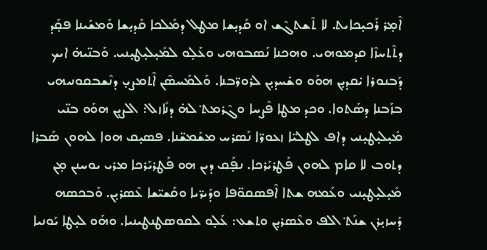ܐܶܡ̣ܪ ܪܰܟܝ̣ܟܐܝܬ. ܠܐ ܬܶܫܬܓܶܫ ܐܘ ܩܰܕܝ̣ܫܐ ܡܛܠ ܕܡܰܠܟܐ ܩܰܕܝ̣ܫܐ ܘܰܡܫܰܝܢܐ ܦܩ̣ܰܕ ܕܬܶܬܚܙܶܐ ܩܕܡܘܗܝ. ܘܗܟܢܐ ܢܰܣܒܘܗܝ ܘܥܰܠ̣ܘ ܠܡܺܝ̣ܠܝ̣ܛܝ̣ܢܝ. ܘܰܒܢ̈ܝܗ̇ ܐܝܟ ܕܰܒܢܘܪܐ ܝ̇ܩܕܝ̣ܢ ܗܘܰܘ ܘܫ̇ܚܕܝ̣ܢ ܠܪܘܪ̈ܒܢܐ. ܘܰܠܡܰܚܣܶܢ ܐܶܬܡܨܝ̣ ܕܢܶܫܒܩܘܢܝܗܝ ܒܙܰܒܢܐ ܕܣܰܬܘܐ. ܘܟܕ ܡܛܐ ܦܶܨܚܐ ܘܓܶܪܡܬ݀ ܠܗ̇ ܕܢܺܐܙܠ: ܐܠܨܝ̣ܢ ܗܘܰܘ ܒܢ̈ܝ ܡܺܝ̣ܠܝ̣ܛܝ̣ܢܝ ܕܐܦ ܠܛܠܝ̈ܐ ܙܥܘܪ̈ܐ ܢܰܣܪܚ ܡܫܰܡܫ̈ܢܐ. ܦܣܝ̣ܩ ܗܘܐ ܠܗܘܢ ܣܰܒܪܐ ܕܬܘܒ ܠܐ ܩܐܡ ܠܗܘܢ ܦܰܛܪܝܰܪܟܐ. ܢܦ̣ܰܩ ܕܝܢ ܗܘ ܦܰܛܪܝܰܪܟܐ ܡܪܝ ܝܘܚܢܢ ܡ̣ܢ ܡܺܝ̣ܠܝ̣ܛܝ̣ܢܝ ܘܥܰܡܗ ܫܬܐ ܐܶܦܣܩܘ̈ܦܐ ܘܕܰܝܪ̈ܝܐ ܘܩܰܫܝ̈ܫܐ ܥܶܣܪܝ̣ܢ. ܘܰܒܟܣܗ ܕܰܚܙܝ̣ܪܢ ܫܢܰܬ݀ ܐܠܦ ܘܥܶܣܪܝ̣ܢ ܘܬܫܥ: ܥܰܠ̣ܘ ܠܩܘܣܛܢܛܝܢܝܐ. ܘܗܰܘ ܠܝ̣ܛܐ ܝܰܘܢܝܐ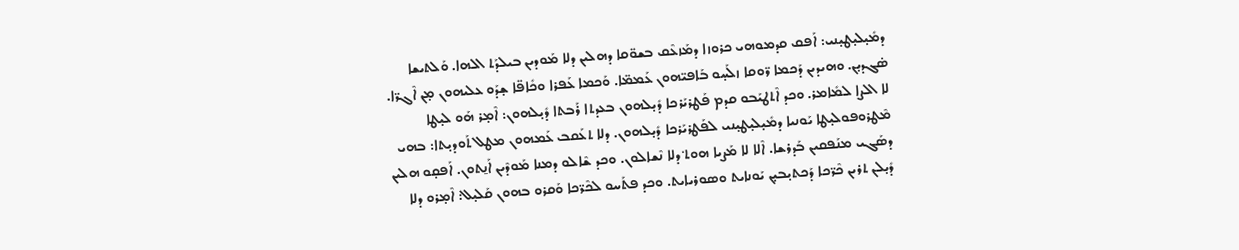ܕܡܺܝ̣ܠܝ̣ܛܝ̣ܢܝ: ܐܰܦܩ ܩܕܡܘܗܝ ܟܪܘܙܐ ܕܡܰܙܥܶܩ ܒܫܘ̈ܩܐ ܕܗܠܝܢ ܕܠܐ ܡܰܘܕܝܢ ܒܝܠܕܰܬ ܐܠܗܐ. ܘܰܠܬܝܫܐ ܣ̇ܓܕܝ̣ܢ. ܘܗܝܕܝܢ ܕܰܟܡܐ ܪ̈ܘܩܐ ܙܠܰܚ̣ܘ ܒܰܐܦܝ̈ܗܘܢ ܥܰܡܡ̈ܐ. ܘܰܟܡܐ ܥܰܦܪܐ ܘܟܺܐܦ̈ܐ ܫ̣ܕܰܘ ܥܠܝܗܘܢ ܡ̣ܢ ܐܶܓܪ̈ܐ. ܠܐ ܐܠܨܐ ܠܡܺܐܡܪ. ܘܟܕ ܐܶܬܛܝܰܒܘ ܩܕܡ ܦܰܛܪܝܰܪܟܐ ܕܺܝ̣ܠܗܘܢ ܒܥܕܬܐ ܪܰܒܬܐ ܕܺܝ̣ܠܗܘܢ: ܐܶܡ̣ܪ ܗܰܘ ܠܝ̣ܛܐ ܡܶܛܪܘܦܘܠܝ̣ܛܐ ܝܰܘܢܝܐ ܕܡܺܝ̣ܠܝ̣ܛܝ̣ܢܝ ܠܦܰܛܪܝܰܪܟܐ ܕܺܝ̣ܠܗܘܢ. ܕܠܐ ܬܥܰܩܒ ܥܰܡܗܘܢ ܡܛܠ ܬܰܘܕܝ̣ܬܐ: ܒܗܝ ܕܣܰܓܝ ܡܢܰܦܩܝܢ ܒܰܕܪܫܐ. ܐܶܠܐ ܠܐ ܡܰܨܝܐ ܗܘܬ݀ ܕܠܐ ܢܶܫܐܠܘܢ. ܘܟܕ ܫܶܐܠܘ ܕܡܢܐ ܡܰܘܕܶܝܢ ܐܰܢ̱ܬܘܢ. ܐܰܦܩ̣ܘ ܗܠܝܢ ܕܺܝ̣ܠܢ ܬܪܝܢ ܟܶܪ̈ܟܐ ܕܰܟܬܝ̣ܒܝ̣ܢ ܝܰܘܢܐܝܬ ܘܣܘܪܝܐܝܬ. ܘܟܕ ܦܬܰܚܘ ܠܟܶܪ̈ܟܐ ܘܰܩܪܘ ܒܗܘܢ ܩܰܠܝ̣ܠ: ܐܶܡ̣ܪܘ ܕܠܐ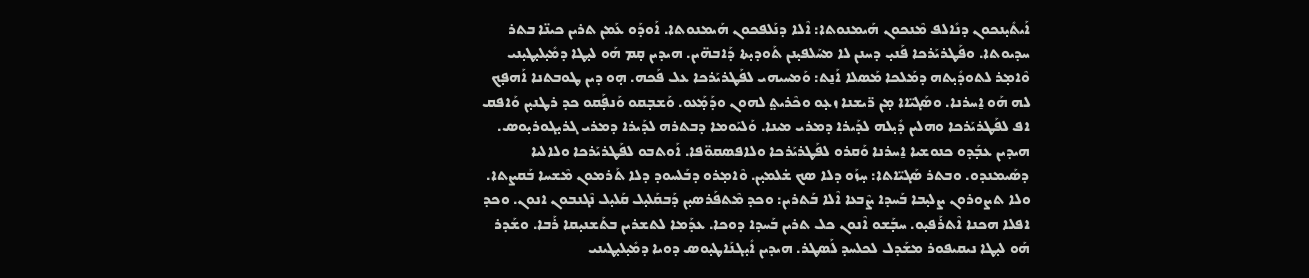ܐܰܝܬܺܝ̣ܢܟܘܢ ܕܢܺܐܠܦ ܡܶܢܟܘܢ ܗܰܝܡܢܘܬܐ: ܐܶܠܐ ܕܢܰܠܦܟܘܢ ܗܰܝܡܢܘܬܐ. ܐܰܘܕܰܘ ܥܰܡܢ ܬܪܝܢ ܟܝܢ̈ܐ ܒܬܪ ܚܕܝܘܬܐ. ܘܦܰܛܪܝܰܪܟܐ ܦܰܢܝ̣ ܕܚܢܢ ܠܐ ܡܚܰܠܦܝ̣ܢܢ ܬܰܘܕܝ̣ܬܐ ܕܰܐܒܗ̈ܝܢ. ܗܝܕܝܢ ܩ̣ܡ ܗܰܘ ܠܝ̣ܛܐ ܕܡܺܝ̣ܠܝ̣ܛܝ̣ܢܝ ܘܶܐܡ̣ܪ ܠܬܘܕܺܝ̣ܬܗ ܕܡܰܠܟܐ ܡܰܣܠܐ ܐܰܢ̱ܬ: ܘܰܡܚܝܗܝ ܠܦܰܛܪܝܰܪܟܐ ܥܠ ܦܰܟܗ. ܗ̣ܘ ܕܝܢ ܛܘܒܬܢܐ ܐܰܗܦ̣ܟ ܠܗ ܗܰܘ ܐ̱ܚܪܢܐ. ܘܣܰܓܝ̈ܐܐ ܡ̣ܢ ܪ̈ܝܫܢܐ ܙܥ̣ܘ ܘܟܶܪܝܬ݀ ܠܗܘܢ ܘܕܰܡ̣ܰܥܘ. ܘܰܫܒ̣ܩܘ ܘܰܢܦ̣ܰܩܘ ܟܕ ܪܛܢܝ̣ܢ ܘܰܐܦܩ ܐܦ ܠܦܰܛܪܝܰܪܟܐ ܘܗܠܝܢ ܕܺܝ̣ܠܗ ܠܕܰܝܪܐ ܕܡܪܝ ܡܝܢܐ. ܘܰܠܝܰܘܡܐ ܕܒܬܪܗ ܠܕܰܝܪܐ ܕܡܪܝ ܓܪܝ̣ܓܘܪܝ̣ܘܣ. ܗܝܕܝܢ ܥܒ̣ܰܕܘ ܟܢܘܫܝܐ ܐ̱ܚܪܢܐ ܘܰܩܪܘ ܠܦܰܛܪܝܰܪܟܐ ܘܠܐܦܣܩܘ̈ܦܐ. ܐܰܘܬܒܘ ܠܦܰܛܪܝܰܪܟܐ ܘܠܐܠܝܐ ܕܣܰܝܡܢܕܘ. ܘܒܬܪ ܣܰܓܝ̈ܐܬܐ: ܚ̣ܙܰܘ ܕܠܐ ܣܟ ܫ̇ܠܡܝ̣ܢ. ܘܶܐܡ̣ܪܘ ܕܒܰܠܚܘܕ ܕܠܐ ܬܰܪܡܘܢ ܡܶܫܚܐ ܒܰܩܨܬܐ. ܘܠܐ ܬܨܘܪܘܢ ܨܠܝ̣ܒܐ ܒܰܚܕܐ ܨܶܒܥܐ ܐܶܠܐ ܒܰܬܪܝܢ: ܘܟܕ ܡܶܬܦܰܪܣܝ̣ܢ ܕܰܒܩܰܠܝ̣ܠ ܩܰܠܝ̣ܠ ܢܶܓܢܒܘܢ ܐܢܘܢ. ܘܟܕ ܐܦܠܐ ܗܟܢܐ ܐܶܬܪܰܦܝ̣ܘ. ܚܒ̣ܰܫܘ ܐܶܢܘܢ ܟܠ ܬܪܝܢ ܒܰܚܕܐ ܕܘܟܐ. ܥܕܰܡܐ ܠܬܫܪܝܢ ܒܬܰܫܢܝ̣ܩܐ ܪܰܒܐ. ܘܫܰܕܪ ܗܰܘ ܠܝ̣ܛܐ ܢܝܩܝܦܘܪ ܡܫܰܕܠ ܠܟܠܚܕ ܠܰܣܛܪ. ܗܝܕܝܢ ܐܺܝ̣ܓܢܰܐܛܝ̣ܘܣ ܕܘܝܐ ܕܡܺܝ̣ܠܝ̣ܛܝܢܝ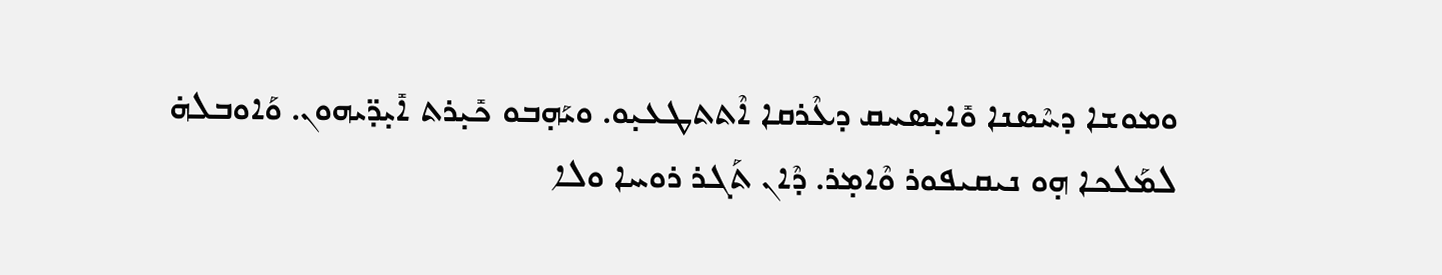ܘܡܘܫܐ ܕܚܶܣܢܐ ܘܺܐܝ̣ܣܚܩ ܕܥܶܪܩܐ ܐܶܬܬܛܥܝ̣ܘ. ܘܝܰܗ̣ܒܘ ܟܺܝ̣ܪܬ ܐܺܝ̣ܕ̈ܝܗܘܢ. ܘܰܐܘܒܠܗ̇ ܠܡܰܠܟܐ ܗ̣ܘ ܢܝܩܝܦܘܪ ܘܶܐܡ̣ܪ. ܕܶܐܢ ܬܰܓܪ ܪܘܚܐ ܘܠܐ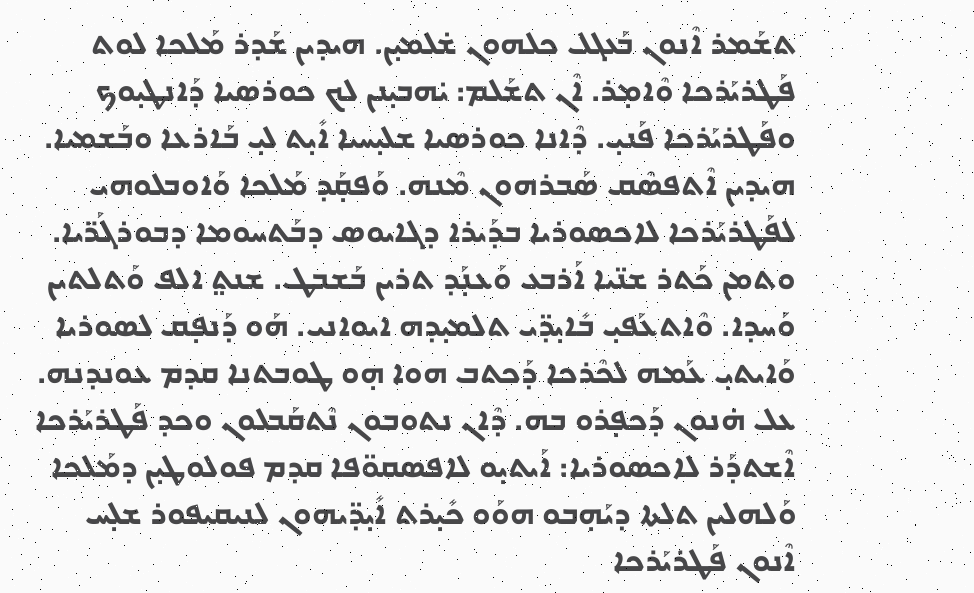ܬܫܰܡܪ ܐܶܢܘܢ ܒܰܥܓܠ ܟܠܗܘܢ ܫ̇ܠܡܝ̣ܢ. ܗܝܕܝܢ ܫܰܕܪ ܡܰܠܟܐ ܠܘܬ ܦܰܛܪܝܰܪܟܐ ܘܶܐܡ̣ܪ. ܐܶܢ ܬܫܰܠܡ: ܝ̇ܗܒܝ̣ܢܢ ܠܟ ܟܘܪܣܝܐ ܕܰܐܢܛܝ̣ܘܟ ܘܦܰܛܪܝܰܪܟܐ ܦܰܢܝ̣. ܕܶܐܢܐ ܟܘܪܣܝܐ ܫܠܝ̣ܚܝܐ ܐܺܝ̣ܬ ܠܝ̣ ܒܰܐܪܥܐ ܘܒܰܫܡܝܐ. ܗܝܕܝܢ ܐܶܬܦܣܶܩ ܣܰܒܪܗܘܢ ܡܶܢܗ. ܘܰܦܩ̣ܰܕ ܡܰܠܟܐ ܘܰܐܘܒܠܘܗܝ ܠܦܰܛܪܝܰܪܟܐ ܠܐܟܣܘܪܝܐ ܒܕܰܝܪܐ ܕܓܐܝܘܣ ܕܒܰܬܚܘܡܐ ܕܒܘܪܓܰܪ̈ܝܐ. ܘܬܡܢ ܟܰܬܪ ܫܢ̈ܝܐ ܐܰܪܒܥ ܘܰܥܢ̣ܰܕ ܬܪܝܢ ܒܰܫܒܛ. ܫܢܬ݀ ܐܠܦ ܘܰܬܠܬܝܢ ܘܰܚܕܐ. ܘܶܐܬܥܰܦܝ̣ ܒܺܐܝ̣ܕ̈ܝ ܬܠܡܝ̣ܕܗ ܐܝܘܐܢܝ. ܗܰܘ ܕܰܢܦ̣ܩ ܠܣܘܪܝܐ ܘܰܐܝܬܝ̣ ܥܰܡܗ ܠܟܶܪܟܐ ܕܰܟܬܒ ܗܘܐ ܗ̣ܘ ܛܘܒܬܢܐ ܩܕܡ ܥܘܢܕܢܗ. ܥܠ ܗ̇ܢܘܢ ܕܰܟܦ̣ܪܘ ܒܗ. ܕܶܐܢ ܢܬܘܒܘܢ ܢܶܬܩܰܒܠܘܢ ܘܟܕ ܦܰܛܪܝܰܪܟܐ ܐܶܫܬܕܰܪ ܠܐܟܣܘܪܝܐ: ܐܰܝܬܝ̣ܘ ܠܐܦܣܩܘ̈ܦܐ ܩܕܡ ܦܘܠܘܛܝ̣ܢ ܕܡܰܠܟܐ ܘܰܠܗܠܝܢ ܬܠܬܐ ܕܝܰܗ̣ܒܘ ܗܘܰܘ ܟܺܝ̣ܪܬ ܐܺܝ̣ܕ̈ܝܗܘܢ ܠܢܝܩܝܦܘܪ ܫܠ̣ܚ ܐܶܢܘܢ ܦܰܛܪܝܰܪܟܐ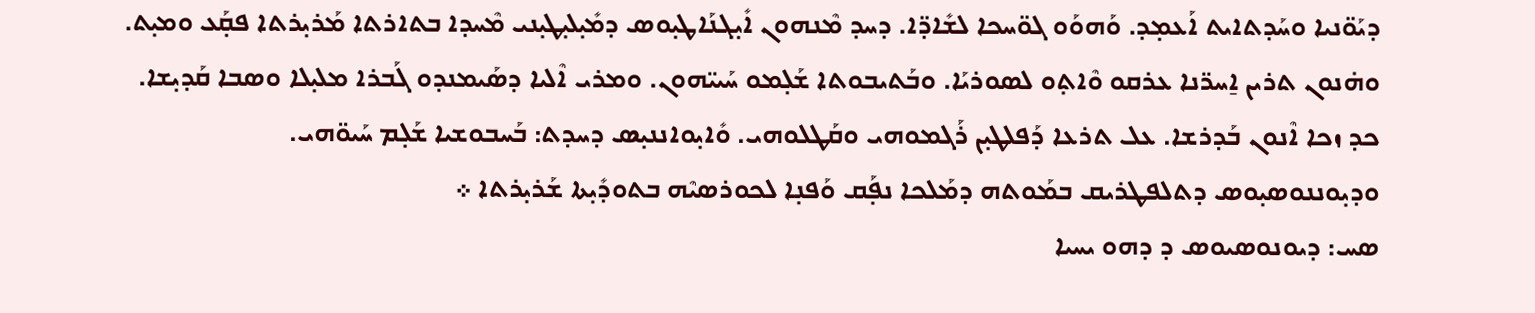ܕܝܰܘ̈ܢܝܐ ܘܚܰܕܬܐܝܬ ܐܰܥܡ̣ܕ. ܘܰܗܘܰܘ ܓܘ̈ܚܟܐ ܠܫܺܐܕ̈ܐ. ܕܚܕ ܡܶܢܗܘܢ ܐܺܝ̣ܓܢܰܐܛܝ̣ܘܣ ܕܡܺܝ̣ܠܝ̣ܛܝ̣ܢܝ ܡܶܚܕܐ ܒܬܐܪܬܐ ܡܰܪܝ̣ܪܬܐ ܦܩ̣ܰܥ ܘܡܝ̣ܬ. ܘܗ̇ܢܘܢ ܬܪܝܢ ܐ̱ܚܪ̈ܢܐ ܥܪܩܘ ܘܶܐܬ̣ܘ ܠܣܘܪܝܰܐ. ܘܒܰܬܝܒܘܬܐ ܫܰܠ̣ܡܘ ܚܰܝܝ̈ܗܘܢ. ܘܡܪܝ ܐܶܠܝܐ ܕܣܰܝܡܢܕܘ ܓܰܒܪܐ ܡܠܝ̣ܠܐ ܘܣܒܐ ܩܰܕܝ̣ܫܐ. ܟܕ ܙܟܐ ܐܶܢܘܢ ܒܰܕܪܫܐ. ܥܠ ܬܪܥܐ ܕܰܦܠܛܝ̣ܢ ܪܰܓܡܘܗܝ ܘܩܰܛܠܘܗܝ. ܘܺܐܝ̣ܘܐܢܢܝ̣ܣ ܕܚܕܬ: ܒܰܚܒܘܫܝܐ ܫܰܠ̣ܡ ܚܰܝܘ̈ܗܝ. ܘܕܝ̣ܘܢܢܘܣܝ̣ܘܣ ܕܬܠܦܛܪܝܩ ܒܡܰܘܬܗ ܕܡܰܠܟܐ ܢܦ̣ܰܩ ܘܰܦܢ̣ܐ ܠܟܘܪܣܝܶܗ ܒܬܘܕܺܝ̣ܬܐ ܫܰܪܝ̣ܪܬܐ ܀
ܣܚ: ܕܝܘܢܘܣܝܘܣ ܕ ܕܗܘ ܝܚܝܐ